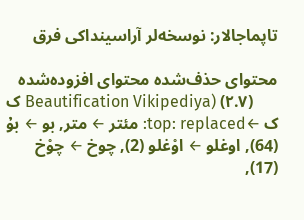تاپماجالار: نوسخه‌لر آراسینداکی فرق

محتوای حذف‌شده محتوای افزوده‌شده
ک Beautification Vikipediya) (۲.۷)
ک ←top: replaced: مئتر ← متر, بو ← بۇ (64), اوغلو ← اوْغلو (2), چوخ ← چوْخ (17),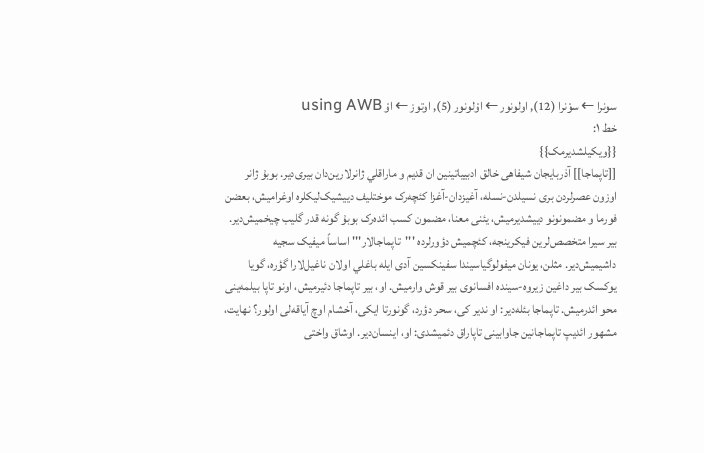سونرا ← سوْنرا (12), اولونور ← اوْلونور (5), اوتوز ← اوْ using AWB
خط ۱:
{{ویکیلشدیرمک}}
[[تاپماجا]] آذربایجان شیفاهی خالق ادبيياتینین ان قدیم و ماراقلي ژانرلارین‌دان بیری‌دیر. بوبۇ ژانر اوزون عصرلردن بری نسیلدن-نسله، آغیزدان-آغزا کئچه‌رک موختلیف دییشیک‌لیكلره اوغرامیش، بعضن فورما و مضمونونو دییشدیرمیش، یئنی معنا، مضمون کسب ائده‌رک بوبۇ گونه قدر گلیب چیخمیش‌دیر.
بیر سیرا متخصص‌لرین فیکرینجه، کئچمیش دؤورلرده '''تاپماجالار''' اساساً میفیک سجیه داشیمیش‌دیر. مثلن، یونان میفولوگیاسیندا سفینکسین آدی ایله باغلي اولان ناغیل‌لارا گؤره، گویا یوکسک بیر داغین زیروه-سینده افسانوی بیر قوش وارمیش. او، بیر تاپماجا دئیرمیش، اونو تاپا بیلمه‌ینی محو ائدرمیش. تاپماجا بئله‌دیر: او ندیر کی، سحر دؤرد، گونورتا ایکی، آخشام اوچ آیاقه‌لی اولور؟ نهایت، مشهور ائدیپ تاپماجانین جاوابینی تاپاراق دئمیشدی: او، اینسان‌دیر. اوشاق واختی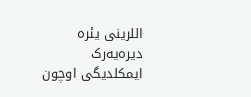اللرینی یئره دیره‌یه‌رک ایمکلدیگی اوچون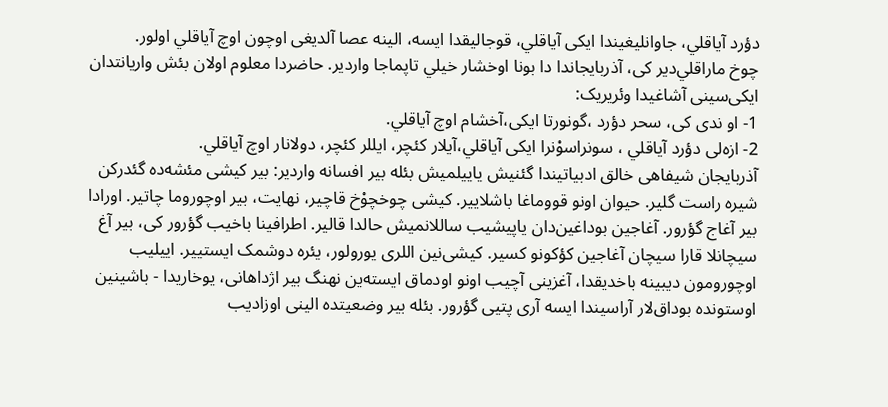دؤرد آياقلي، جاوانلیغیندا ایکی آياقلي، قوجالیقدا ایسه، الینه عصا آلدیغی اوچون اوچ آياقلي اولور.
چوخ ماراقلي‌دیر کی، آذربایجاندا دا بونا اوخشار خيلي تاپماجا واردیر. حاضردا معلوم اولان بئش واریانتدان  ایکی‌سینی آشاغیدا وئریریک:
1- او ندی کی، سحر دؤرد ،گونورتا ایکی،آخشام اوچ آياقلي.
2- ازه‌لی دؤرد آياقلي ، سونراسوْنرا ایکی آياقلي،آیلار کئچر، ایللر کئچر، دولانار اوچ آياقلي.
آذربایجان شیفاهی خالق ادبیاتیندا گئنیش یاییلمیش بئله بیر افسانه واردیر: بیر کیشی مئشه‌ده گئدرکن شیره راست گلیر. حیوان اونو قووماغا باشلاییر. کیشی چوخچوْخ قاچیر، نهایت، بیر اوچوروما چاتیر. اورادا بیر آغاج گؤرور. آغاجین بوداغین‌دان یاپیشیب ساللانمیش حالدا قالیر. اطرافینا باخیب گؤرور کی، بیر آغ سیچانلا قارا سیچان آغاجین کؤکونو کسیر. کیشی‌نین اللری یورولور، یئره دوشمک ایستییر. اییلیب اوچورومون دیبینه باخدیقدا، آغزینی آچیب اونو اودماق ایسته‌ین نهنگ بیر اژداهانی، یوخاریدا - باشینین اوستونده بوداق‌لار آراسیندا ایسه آری پتیی گؤرور. بئله بیر وضعیتده الینی اوزادیب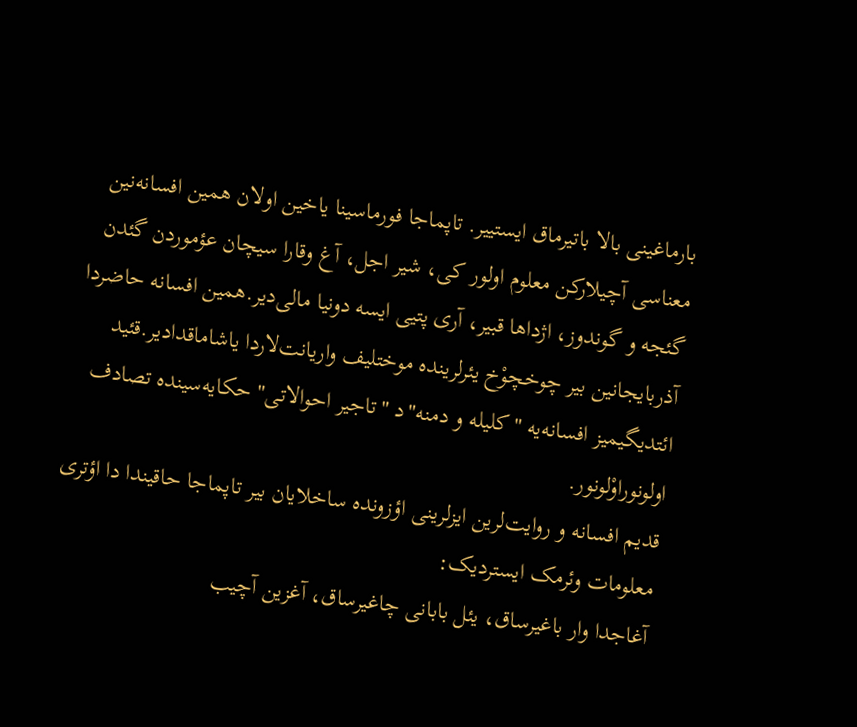بارماغینی بالا باتیرماق ایستییر. تاپماجا فورماسینا یاخین اولان همین افسانه‌نین معناسی آچیلارکن معلوم اولور کی، شیر اجل، آغ وقارا سیچان عؤموردن گئدن گئجه و گوندوز، اژداها قبیر، آری پتیی ایسه دونیا مالی‌دیر.همین افسانه حاضردا آذربايجانین بیر چوخچوْخ یئرلرینده موختلیف واریانت‌لاردا یاشاماقدادیر.قئید ائتدیگیمیز افسانه‌یه "کلیله و دمنه"د "تاجیر احوالاتی" حکایه‌سینده تصادف اولونوراوْلونور.
قدیم افسانه و روایت‌لرین ایزلرینی اؤزونده ساخلایان بیر تاپماجا حاقیندا دا اؤتری معلومات وئرمک ایستردیک:
آغاجدا وار باغیرساق، یئل بابانی چاغیرساق، آغزین آچیب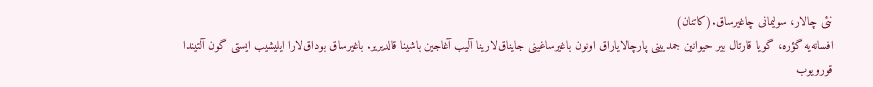نئی چالار، سولیمانی چاغیرساق.(کاتنان)
افسانه‌یه گؤره، گویا قارتال بیر حيوانین جمدیینی پارچالایاراق اونون باغیرساغینی جایناق‌لارینا آلیب آغاجین باشینا قالدیریر. باغیرساق بوداق‌لارا ایلیشیب ایستی گون آلتیندا قورویوب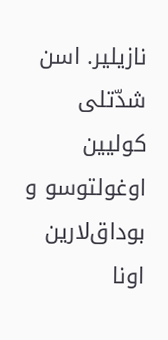نازیلیر. اسن شدّتلی کولیین اوغولتوسو و بوداق‌لارین اونا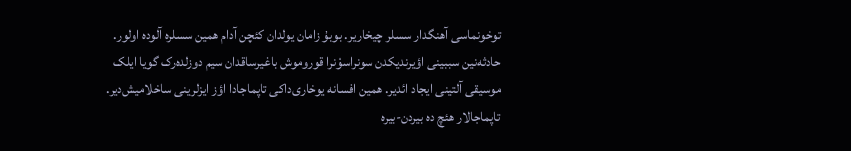توخونماسی آهنگدار سسلر چیخاریر. بوبۇ زامان یولدان کئچن آدام همین سسلره آلوده اولور. حادثه‌نین سببینی اؤیرندیكدن سونراسوْنرا قوروموش باغیرساقدان سیم دوزلده‌رک گویا ایلک موسیقی آلتینی ایجاد ائدیر. همین افسانه یوخاری‌داکی تاپماجادا اؤز ایزلرینی ساخلامیش‌دیر.
تاپماجالار هئچ ده بیردن-بیره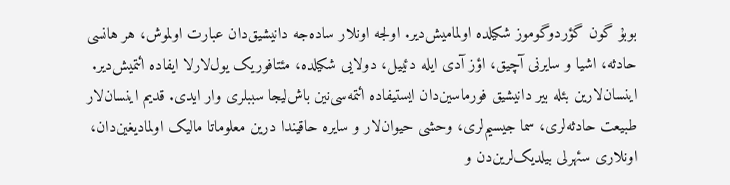بوبۇ گون گؤردوگوموز شکیلده اولمامیش‌دیر. اولجه اونلار ساده‌جه دانیشیق‌دان عبارت اولموش، هر هانسی حادثه، اشیا و سایرنی آچیق، اؤز آدی ایله دئییل، دولایی شکیلده، مئتافوریک یول‌لارلا ایفاده ائتمیش‌دیر.
اینسان‌لارین بئله بیر دانیشیق فورماسین‌دان ایستیفاده ائتمه‌سی‌نین باش‌لیجا سببلری وار ایدی. قدیم اینسان‌لار طبیعت حادثه‌لری، سما جیسیم‌لری، وحشی حیوان‌لار و سایره حاقیندا درین معلوماتا مالیک اولمادیغین‌دان، اونلاری سئهرلی بیلدیک‌لرین‌دن و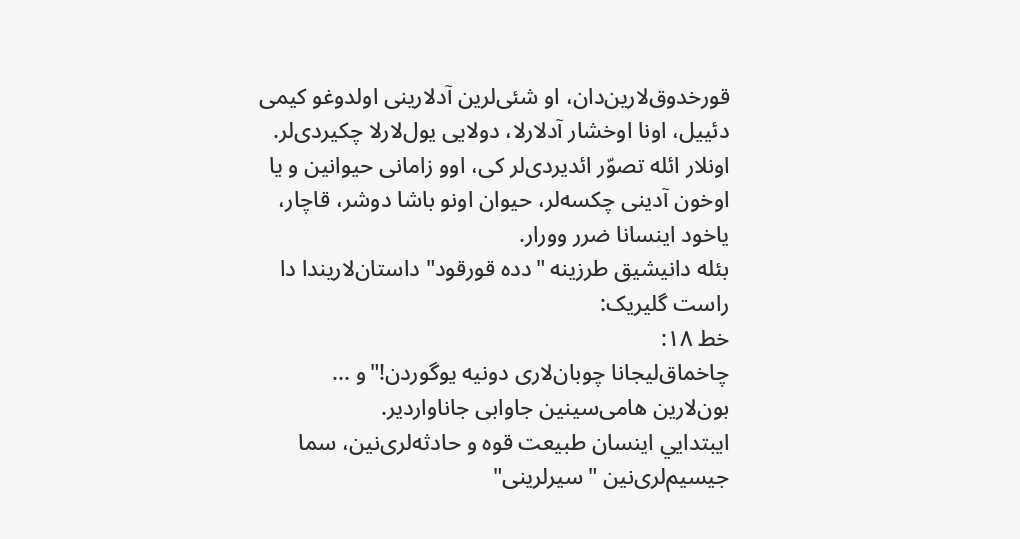قورخدوق‌لارین‌دان، او شئی‌لرین آدلارینی اولدوغو کیمی دئییل، اونا اوخشار آدلارلا، دولایی یول‌لارلا چکیردی‌لر. اونلار ائله تصوّر ائدیردی‌لر کی، اوو زامانی حيوانین و یا اوخون آدینی چکسه‌لر، حیوان اونو باشا دوشر، قاچار، یاخود اینسانا ضرر وورار.
بئله دانیشیق طرزینه "دده قورقود" داستان‌لاریندا دا راست گلیریک:
خط ۱۸:
چاخماق‌لیجانا چوبان‌لاری دونیه یوگوردن!"و ...
بون‌لارین هامی‌سینین جاوابی جاناواردیر.
ايبتدايي اینسان طبیعت قوه و حادثه‌لری‌نین، سما جیسیم‌لری‌نین "سیرلرینی"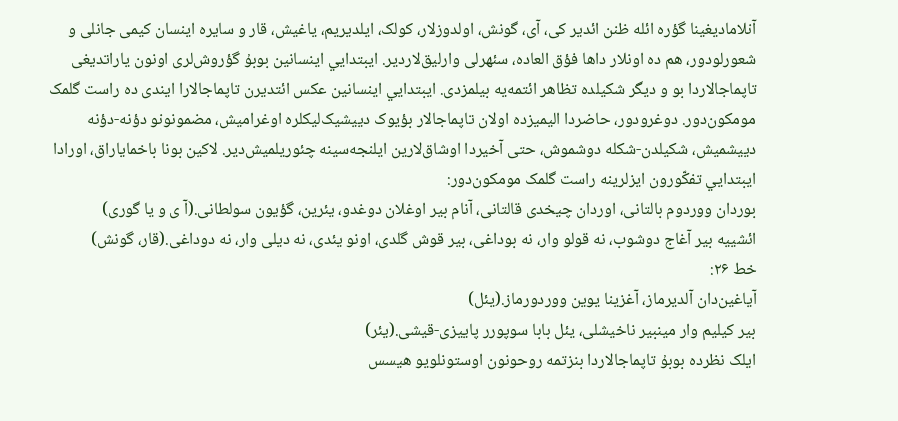آنلامادیغینا گؤره ائله ظنن ائدیر کی، آی، گونش، اولدوزلار، کولک، ایلدیریم، یاغیش، قار و سایره اینسان کیمی جانلی و شعورلودور، هم ده اونلار داها فؤق العاده، سئهرلی وارلیق‌لاردیر. ايبتدايي اینسانین بوبۇ گؤروش‌لری اونون یاراتدیغی تاپماجالاردا بو و دیگر شکیلده تظاهر ائتمه‌یه بیلمزدی. ايبتدايي اینسانین عکس ائتدیرن تاپماجالارا ایندی ده راست گلمک مومکون‌دور. دوغرودور، حاضردا الیمیزده اولان تاپماجالار بؤیوک دییشیک‌لیكلره اوغرامیش، مضمونونو دؤنه-دؤنه دییشمیش، شکیلدن-شکله دوشموش، حتی آخیردا اوشاق‌لارین ایلنجه‌سینه چئوریلمیش‌دیر. لاکین بونا باخمایاراق، اورادا ايبتدايي تفکّورون ایزلرینه راست گلمک مومکون‌دور:
بوردان ووردوم بالتانی، اوردان چیخدی قالتانی، آنام بیر اوغلان دوغدو، یئرین، گؤیون سولطانی.(آ ی و یا گوری)
ائشییه بیر آغاج دوشوب، نه قولو وار، نه بوداغی، بیر قوش گلدی، اونو یئدی، نه دیلی وار، نه دوداغی.(قار، گونش)
خط ۲۶:
آیاغین‌دان آلدیرماز، آغزینا یوین ووردورماز.(یئل)
بیر کیلیم وار مینبیر ناخیشلی، یئل بابا سوپورر پاییزی-قیشی.(یئر)
ایلک نظرده بوبۇ تاپماجالاردا بنزتمه روحونون اوستونلويو هیسس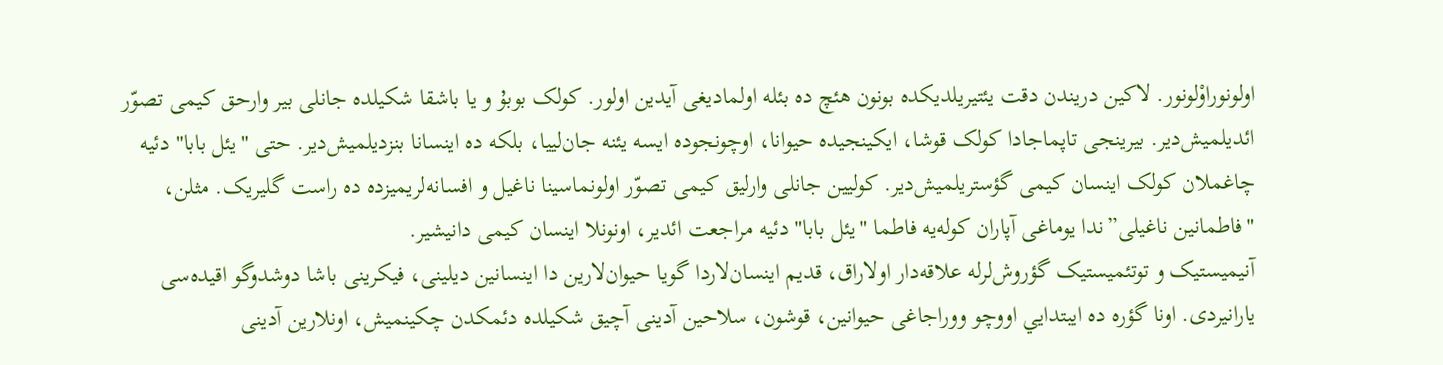اولونوراوْلونور. لاکین دریندن دقت یئتیریلدیکده بونون هئچ ده بئله اولمادیغی آیدین اولور. کولک بوبۇ و یا باشقا شکیلده جانلی بیر وارحق کیمی تصوّر ائدیلمیش‌دیر. بیرینجی تاپماجادا کولک قوشا، ایکینجیده حیوانا، اوچونجوده ایسه یئنه جان‌لییا، بلکه ده اینسانا بنزدیلمیش‌دیر. حتی "یئل بابا" دئیه چاغملان کولک اینسان کیمی گؤستریلمیش‌دیر. کولیین جانلی وارلیق کیمی تصوّر اولونماسینا ناغیل و افسانه‌لریمیزده ده راست گلیریک. مثلن، "فاطمانین ناغيلی”ندا یوماغی آپاران کوله‌یه فاطما "یئل بابا" دئیه مراجعت ائدیر، اونونلا اینسان کیمی دانیشیر.
آنیمیستیک و توتئمیستیک گؤروش‌لرله علاقه‌دار اولاراق، قدیم اینسان‌لاردا گویا حیوان‌لارین دا اینسانین دیلینی، فیکرینی باشا دوشدوگو اقیده‌سی یارانیردی. اونا گؤره ده ايبتدايي اووچو ووراجاغی حيوانین، قوشون، سلاحین آدینی آچیق شکیلده دئمكدن چکینمیش، اونلارین آدینی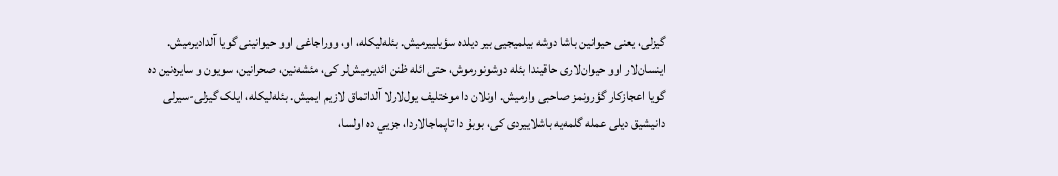گیزلی، یعنی حيوانین باشا دوشه بیلمیجیی بیر دیلده سؤیلییرمیش. بئله‌لیکله، او، ووراجاغی اوو حیوانینی گویا آلدادیرمیش. اینسان‌لار اوو حیوان‌لاری حاقیندا بئله دوشونورموش، حتی ائله ظنن ائدیرمیش‌لر کی، مئشه‌نین، صحرانین، سویون و سایره‌نین ده گویا اعجازکار گؤرونمز صاحبی وارمیش. اونلان دا موختلیف یول‌لارلا آلداتماق لازیم ایمیش. بئله‌لیکله، ایلک گیزلی-سیرلی دانیشیق دیلی عمله گلمه‌یه باشلاییردی کی، بوبۇ دا تاپماجالاردا، جزيي ده اولسا،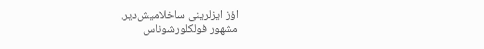اؤز ایزلرینی ساخلامیش‌دیر.
مشهور فولکلورشوناس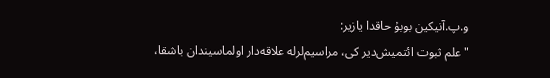و.پ.آنیکین بوبۇ حاقدا یازیر:
"علم ثبوت ائتمیش‌دیر کی، مراسیم‌لرله علاقه‌دار اولماسیندان باشقا،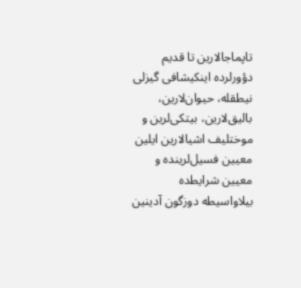تاپماجالارین تا قدیم دؤورلرده اینکیشافی گیزلی نیطقله، حیوان‌لارین، بالیق‌لارین، بیتکی‌لرین و موختلیف اشیالارین ایلین معيين فسیل‌لرینده و معيين شرایطده بیلاواسیطه دوزگون آدینین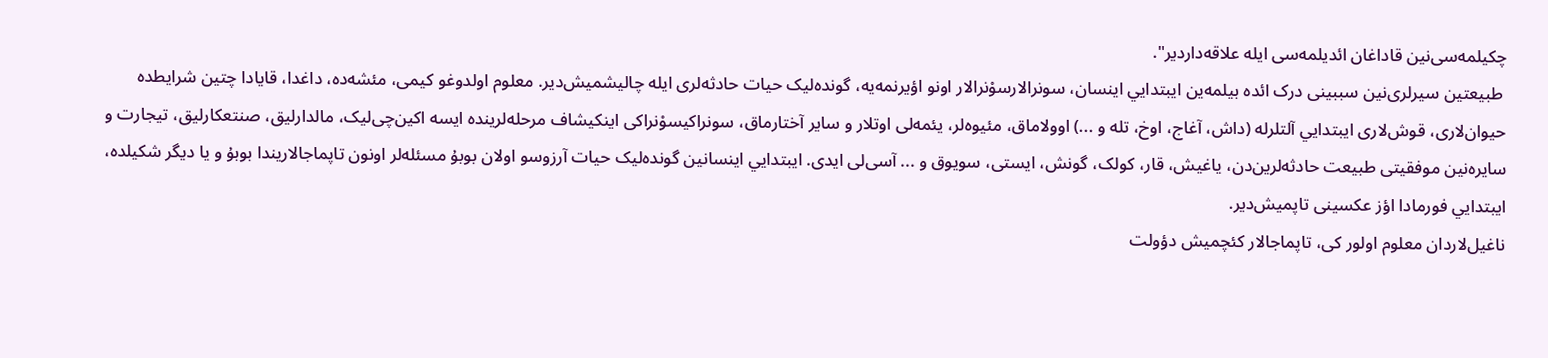چکیلمه‌سی‌نین قاداغان ائدیلمه‌سی ایله علاقه‌داردیر".
 طبیعتین سیرلری‌نین سببینی درک ائده بیلمه‌ین ايبتدايي اینسان، سونرالارسوْنرالار اونو اؤیرنمه‌یه، گونده‌لیک حیات حادثه‌لری ایله چالیشمیش‌دیر. معلوم اولدوغو کیمی، مئشه‌ده، داغدا، قایادا چتین شرایطده حیوان‌لاری، قوش‌لاری ايبتدايي آلتلرله (داش، آغاج، اوخ، تله و ...) اوولاماق، مئیوه‌لر، یئمه‌لی اوتلار و سایر آختارماق، سونراکیسوْنراکی اینکیشاف مرحله‌لرینده ایسه اکین‌چی‌لیک، مالدارلیق، صنتعکارلیق، تیجارت و سایره‌نین موفقیتی طبیعت حادثه‌لرین‌دن، یاغیش، قار، کولک، گونش، ایستی، سویوق و ... آسی‌لی ایدی. ايبتدايي اینسانین گونده‌لیک حیات آرزوسو اولان بوبۇ مسئله‌لر اونون تاپماجالاریندا بوبۇ و یا دیگر شکیلده، ايبتدايي فورمادا اؤز عکسینی تاپمیش‌دیر.
ناغیل‌لاردان معلوم اولور کی، تاپماجالار کئچمیش دؤولت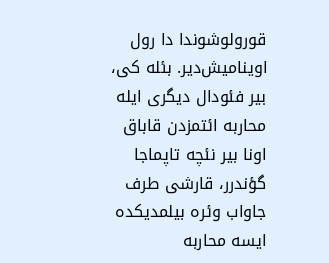قورولوشوندا دا رول اوینامیش‌دیر. بئله کی، بیر فئودال دیگری ایله محاربه ائتمزدن قاباق اونا بیر نئچه تاپماجا گؤندرر، قارشی طرف جاواب وئره بیلمدیکده ایسه محاربه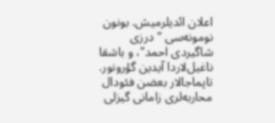اعلان ائدیلرمیش. بونون نومونه‌سی "درزی شاگیردی احمد"، و باشقا ناغیل‌لاردا آیدین گؤرونور.
تاپماجالار بعضن فئودال محاربه‌لری زامانی گیزلی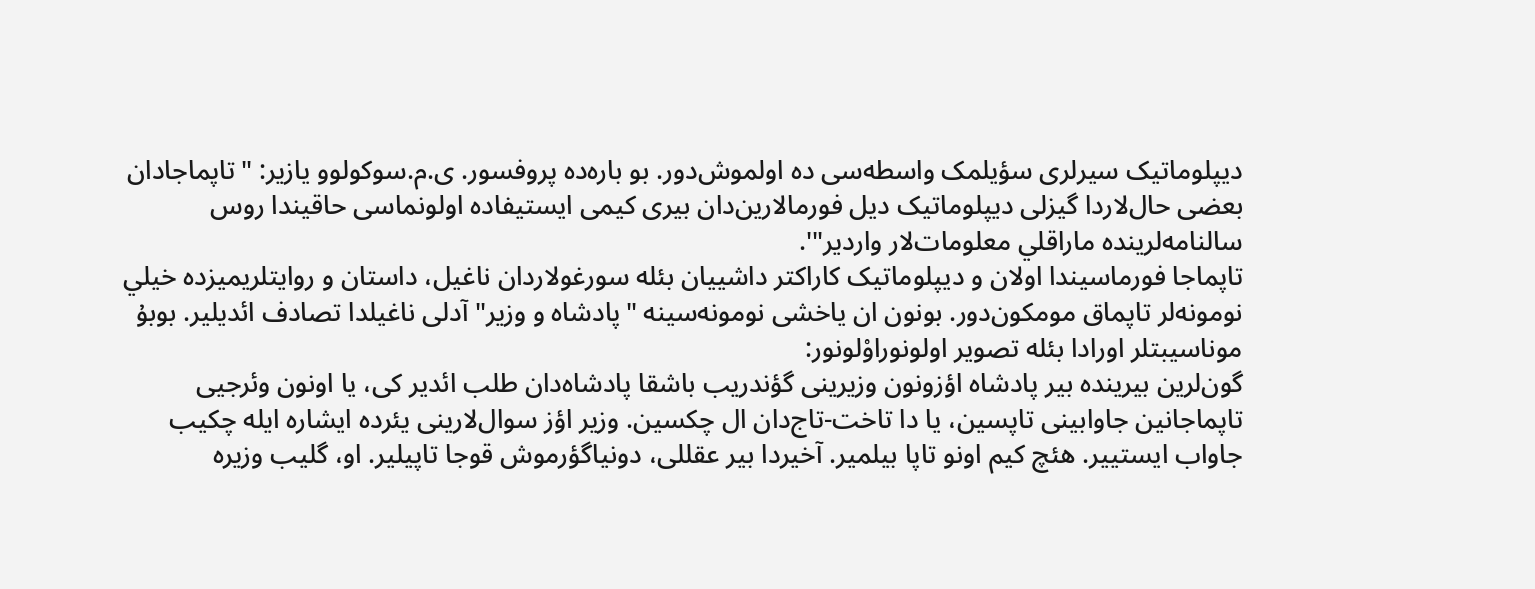دیپلوماتیک سیرلری سؤیلمک واسطه‌سی ده اولموش‌دور. بو باره‌ده پروفسور. ی.م.سوکولوو یازیر: "تاپماجادان بعضی حال‌لاردا گیزلی دیپلوماتیک دیل فورمالارین‌دان بیری کیمی ایستیفاده اولونماسی حاقیندا روس سالنامه‌لرینده ماراقلي معلومات‌لار واردیر"'.
تاپماجا فورماسیندا اولان و دیپلوماتیک کاراکتر داشییان بئله سورغولاردان ناغیل، داستان و روایتلریمیزده خيلي نومونه‌لر تاپماق مومکون‌دور. بونون ان یاخشی نومونه‌سینه "پادشاه و وزیر" آدلی ناغیلدا تصادف ائدیلیر. بوبۇ موناسیبتلر اورادا بئله تصویر اولونوراوْلونور:
گون‌لرین بیرینده بیر پادشاه اؤزونون وزیرینی گؤندریب باشقا پادشاه‌دان طلب ائدیر کی، یا اونون وئرجیی تاپماجانین جاوابینی تاپسین، یا دا تاخت-تاج‌دان ال چکسین. وزیر اؤز سوال‌لارینی یئرده ایشاره ایله چکیب جاواب ایستییر. هئچ کیم اونو تاپا بیلمیر. آخیردا بیر عقللی، دونیاگؤرموش قوجا تاپیلیر. او، گلیب وزیره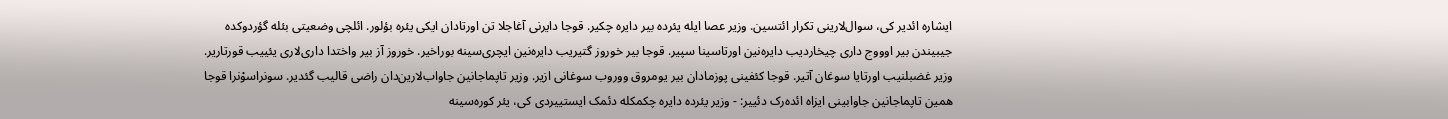ایشاره ائدیر کی، سوال‌لارینی تکرار ائتسین. وزیر عصا ایله یئرده بیر دایره چکیر. قوجا دایرنی آغاجلا تن اورتادان ایکی یئره بؤلور. ائلچی وضعیتی بئله گؤردوکده جیبیندن بیر اوووج داری چیخاردیب دایره‌نین اورتاسینا سپیر. قوجا بیر خوروز گتیریب دایره‌نین ایچری‌سینه بوراخیر. خوروز آز بیر واختدا داری‌لاری یئییب قورتاریر. وزیر غضبلنیب اورتایا سوغان آتیر. قوجا کئفینی پوزمادان بیر یومروق ووروب سوغانی ازیر. وزیر تاپماجانین جاواب‌لارین‌دان راضی قالیب گئدیر. سونراسوْنرا قوجا همین تاپماجانین جاوابینی ایزاه ائده‌رک دئییر: - وزیر یئرده دایره چکمکله دئمک ایستییردی کی، یئر کوره‌سینه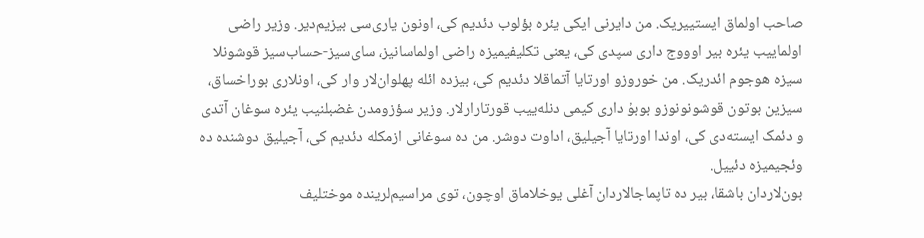صاحب اولماق ایستییریک. من دایرنی ایکی یئره بؤلوب دئدیم کی، اونون یاری‌سی بیزیم‌دیر. وزیر راضی اولماییب یئره بیر اوووج داری سپدی کی، یعنی تکلیفیمیزه راضی اولماسانیز، سای‌سیز-حساب‌سیز قوشونلا سیزه هوجوم ائدریک. من خوروزو اورتایا آتماقلا دئدیم کی، بیزده ائله پهلوان‌لار وار کی، اونلاری بوراخساق، سیزین بوتون قوشونونوزو بوبۇ داری کیمی دنله‌ییب قورتارارلار. وزیر سؤزومدن غضبلنیب یئره سوغان آتدی و دئمک ایسته‌دی کی، اوندا اورتایا آجيلیق، اداوت دوشر. من ده سوغانی ازمکله دئدیم کی، آجيلیق دوشنده ده وئجیمیزه دئییل.
بون‌لاردان باشقا، بیر ده تاپماجالاردان آغلی یوخلاماق اوچون، توی مراسیم‌لرینده موختلیف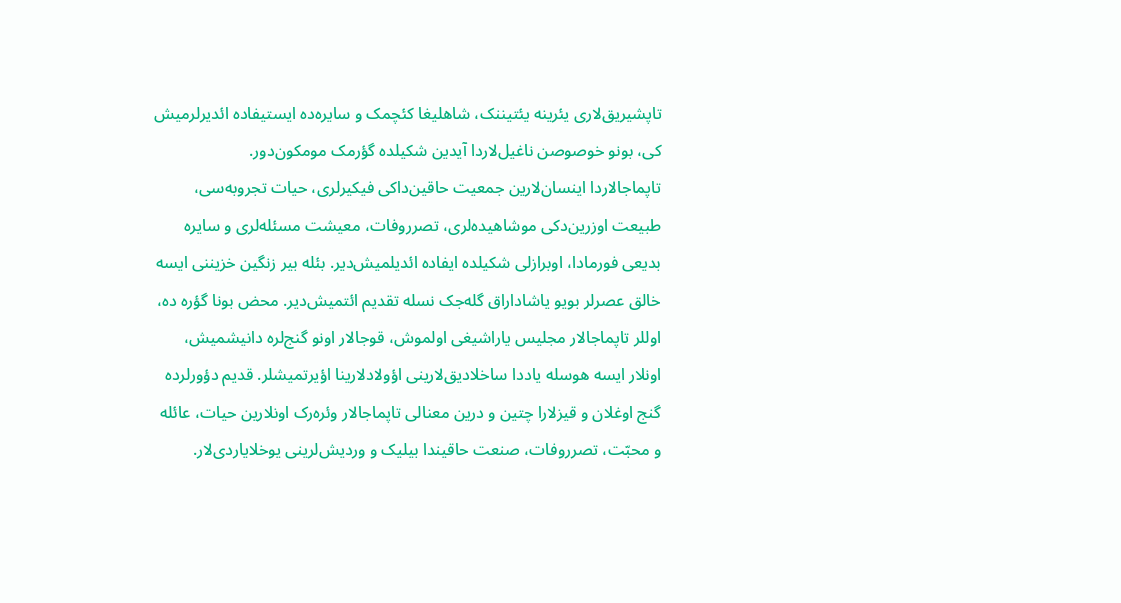تاپشیریق‌لاری یئرینه یئتیننک، شاهلیغا کئچمک و سایره‌ده ایستیفاده ائدیرلرمیش کی، بونو خوصوصن ناغیل‌لاردا آیدین شکیلده گؤرمک مومکون‌دور.
تاپماجالاردا اینسان‌لارین جمعیت حاقین‌داکی فیکیرلری، حیات تجروبه‌سی، طبیعت اوزرین‌دکی موشاهیده‌لری، تصرروفات، معیشت مسئله‌لری و سایره بدیعی فورمادا، اوبرازلی شکیلده ایفاده ائدیلمیش‌دیر. بئله بیر زنگین خزیننی ایسه خالق عصرلر بویو یاشاداراق گله‌جک نسله تقدیم ائتمیش‌دیر. محض بونا گؤره ده، اوللر تاپماجالار مجلیس یاراشیغی اولموش، قوجالار اونو گنج‌لره دانیشمیش، اونلار ایسه هوسله یاددا ساخلادیق‌لارینی اؤولادلارینا اؤیرتمیشلر. قدیم دؤورلرده گنج اوغلان و قیزلارا چتین و درین معنالی تاپماجالار وئره‌رک اونلارین حیات، عائله و محبّت، تصرروفات، صنعت حاقیندا بیلیک و وردیش‌لرینی یوخلایاردی‌لار.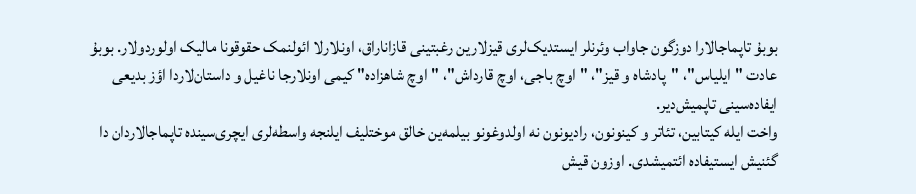بوبۇ تاپماجالارا دوزگون جاواب وئرنلر ایستدیک‌لری قیزلارین رغبتینی قازاناراق، اونلارلا ائولنمک حقوقونا مالیک اولوردولار. بوبۇ عادت "ایلیاس"، "پادشاه و قیز"، "اوچ باجی، اوچ قارداش"، "اوچ شاهزاده" کیمی اونلارجا ناغیل و داستان‌لاردا اؤز بدیعی ایفاده‌سینی تاپمیش‌دیر.
واخت ایله کیتابین، تئاتر و کینونون، رادیونون نه اولدوغونو بیلمه‌ین خالق موختلیف ایلنجه واسطه‌لری ایچری‌سینده تاپماجالاردان دا گئنیش ایستیفاده ائتمیشدی. اوزون قیش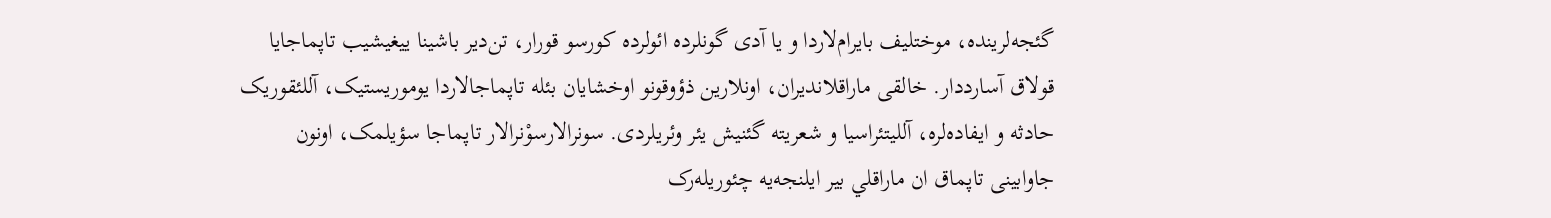گئجه‌لرینده، موختلیف بایرام‌لاردا و یا آدی گونلرده ائولرده کورسو قورار، تن‌دیر باشینا ییغیشیب تاپماجایا قولاق آسارددار. خالقی ماراقلاندیران، اونلارین ذؤوقونو اوخشایان بئله تاپماجالاردا یوموریستیک، آللئقوریک حادثه و ایفاده‌لره، آللیتئراسیا و شعریته گئنیش یئر وئريلردی. سونرالارسوْنرالار تاپماجا سؤیلمک، اونون جاوابینی تاپماق ان ماراقلي بیر ایلنجه‌یه چئوریله‌رک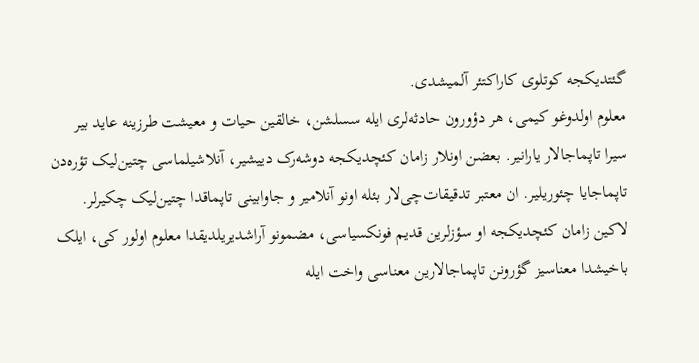گئتدیکجه کوتلوی کاراکتئر آلمیشدی.
معلوم اولدوغو کیمی، هر دؤورون حادثه‌لری ایله سسلشن، خالقین حیات و معیشت طرزینه عاید بیر سیرا تاپماجالار یارانیر. بعضن اونلار زامان کئچدیکجه دوشه‌رک دییشیر، آنلاشیلماسی چتین‌لیک تؤره‌دن تاپماجایا چئوریلیر. ان معتبر تدقیقات‌چی‌لار بئله اونو آنلامیر و جاوابینی تاپماقدا چتین‌لیک چکیرلر. لاکین زامان کئچدیکجه او سؤزلرین قدیم فونکسیاسی، مضمونو آراشدیریلدیقدا معلوم اولور کی، ایلک باخیشدا معناسیز گؤرونن تاپماجالارین معناسی واخت ایله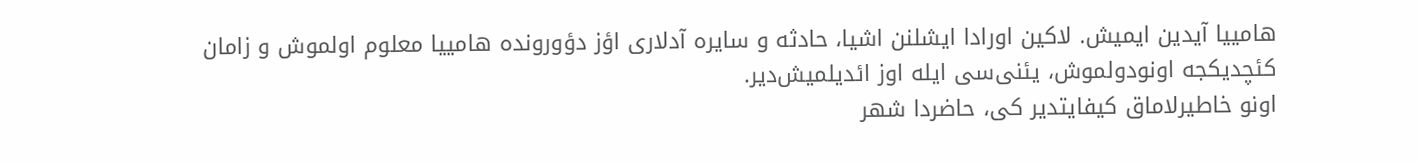هامییا آیدین ایمیش. لاکین اورادا ایشلنن اشیا، حادثه و سایره آدلاری اؤز دؤورونده هامییا معلوم اولموش و زامان کئچدیکجه اونودولموش، یئنی‌سی ایله اوز ائدیلمیش‌دیر.
اونو خاطیرلاماق کیفایتدیر کی، حاضردا شهر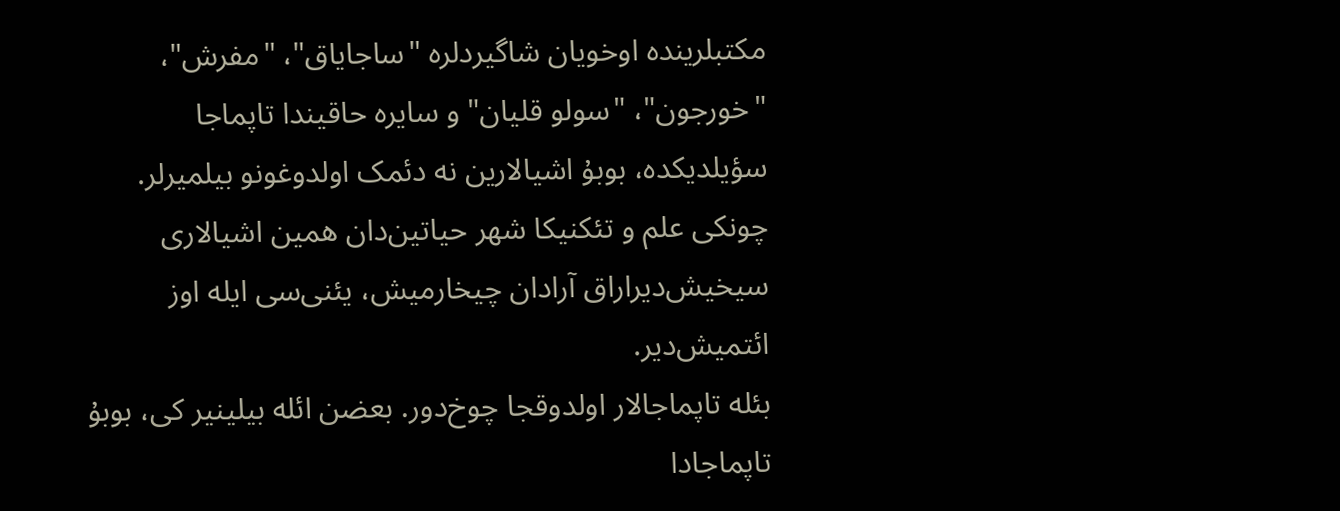مکتبلرینده اوخویان شاگیردلره "ساجایاق"، "مفرش"، "خورجون"، "سولو قلیان" و سایره حاقیندا تاپماجا سؤیلدیکده، بوبۇ اشیالارین نه دئمک اولدوغونو بیلمیرلر. چونکی علم و تئکنیکا شهر حیاتین‌دان همین اشیالاری سیخیش‌دیراراق آرادان چیخارمیش، یئنی‌سی ایله اوز ائتمیش‌دیر.
بئله تاپماجالار اولدوقجا چوخ‌دور. بعضن ائله بیلینیر کی، بوبۇ تاپماجادا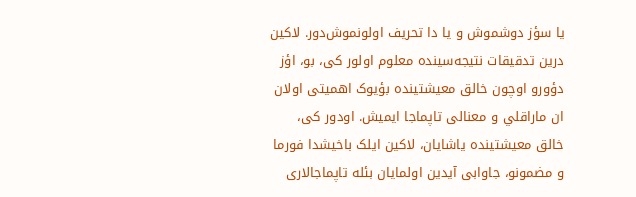یا سؤز دوشموش و یا دا تحریف اولونموش‌دور. لاکین درین تدقیقات نتیجه‌سینده معلوم اولور کی، بو، اؤز دؤورو اوچون خالق معیشتینده بؤیوک اهمیتی اولان ان ماراقلي و معنالی تاپماجا ایمیش. اودور کی، خالق معیشتینده یاشایان، لاکین ایلک باخیشدا فورما و مضمونو، جاوابی آیدین اولمایان بئله تاپماجالاری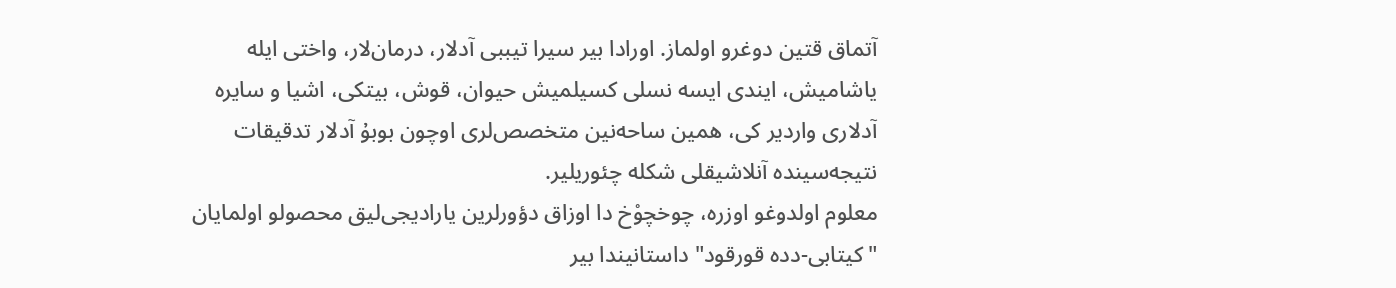آتماق قتین دوغرو اولماز. اورادا بیر سیرا تیببی آدلار، درمان‌لار، واختی ایله یاشامیش، ایندی ایسه نسلی کسیلمیش حیوان، قوش، بیتکی، اشیا و سایره آدلاری واردیر کی، همین ساحه‌نین متخصص‌لری اوچون بوبۇ آدلار تدقیقات نتیجه‌سینده آنلاشیقلی شکله چئوریلیر.
معلوم اولدوغو اوزره، چوخچوْخ دا اوزاق دؤورلرین یارادیجی‌لیق محصولو اولمایان "کیتابی-دده قورقود" داستانیندا بیر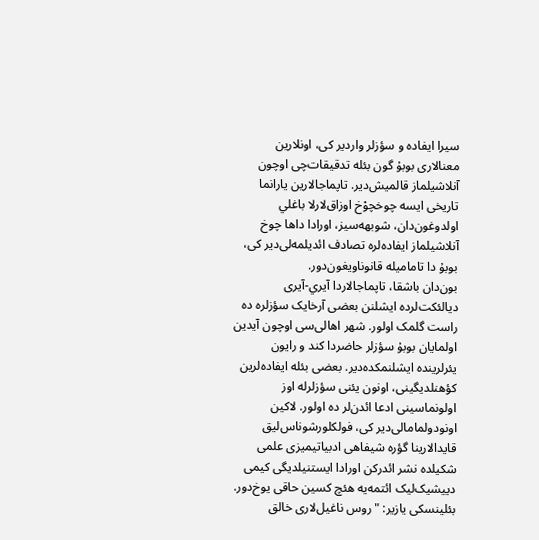سیرا ایفاده و سؤزلر واردیر کی، اونلارین معنالاری بوبۇ گون بئله تدقیقات‌چی اوچون آنلاشیلماز قالمیش‌دیر. تاپماجالارین یارانما تاریخی ایسه چوخچوْخ اوزاق‌لارلا باغلي اولدوغون‌دان، شوبهه‌سیز، اورادا داها چوخ آنلاشیلماز ایفاده‌لره تصادف ائدیلمه‌لی‌دیر کی، بوبۇ دا تامامیله قانوناویغون‌دور.
بون‌دان باشقا، تاپماجالاردا آیري-آیری دیالئکت‌لرده ایشلنن بعضی آرخایک سؤزلره ده راست گلمک اولور. شهر اهالی‌سی اوچون آیدین اولمایان بوبۇ سؤزلر حاضردا کند و رایون یئرلرینده ایشلنمکده‌دیر. بعضی بئله ایفاده‌لرین کؤهنلدیگینی، اونون یئنی سؤزلرله اوز اولونماسینی ادعا ائدن‌لر ده اولور. لاکین اونودولمامالی‌دیر کی، فولکلورشوناس‌لیق قایدالارینا گؤره شیفاهی ادبیاتیمیزی علمی شکیلده نشر ائدرکن اورادا ایستنیلدیگی کیمی دییشیک‌لیک ائتمه‌یه هئچ کسین حاقی یوخ‌دور. بئلینسکی یازیر: "روس ناغیل‌لاری خالق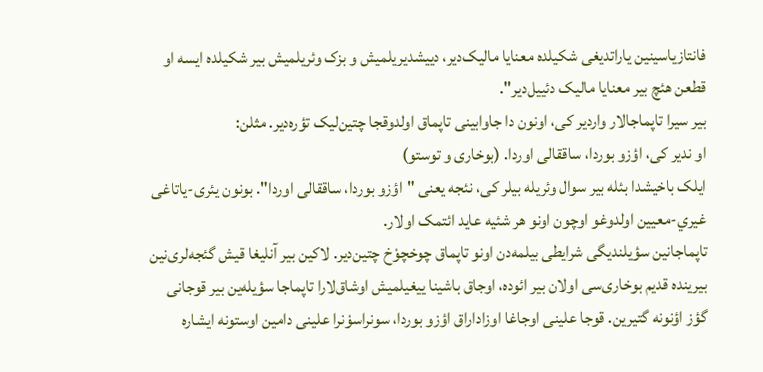فانتازیاسینین یاراتدیغی شکیلده معنایا مالیک‌دیر، دییشدیریلمیش و بزک وئریلمیش بیر شکیلده ایسه او قطعن هئچ بیر معنایا مالیک دئییل‌دیر".
بیر سیرا تاپماجالار واردیر کی، اونون دا جاوابینی تاپماق اولدوقجا چتین‌لیک تؤره‌دیر. مثلن:
او ندیر کی، اؤزو بوردا، ساققالی اوردا. (بوخاری و توستو)
ایلک باخیشدا بئله بیر سوال وئریله بیلر کی، نئجه یعنی "اؤزو بوردا، ساققالی اوردا". بونون یئری-یاتاغی غيري-معيين اولدوغو اوچون اونو هر شئیه عاید ائتمک اولار.
تاپماجانین سؤیلندیگی شرایطی بیلمه‌دن اونو تاپماق چوخچوْخ چتین‌دیر. لاکین بیر آنلیغا قیش گئجه‌لری‌نین بیرینده قدیم بوخاری‌سی اولان بیر ائوده، اوجاق باشینا ییغیلمیش اوشاق‌لارا تاپماجا سؤیله‌ین بیر قوجانی گؤز اؤنونه گتیرین. قوجا علینی اوجاغا اوزاداراق اؤزو بوردا، سونراسوْنرا علینی دامین اوستونه ایشاره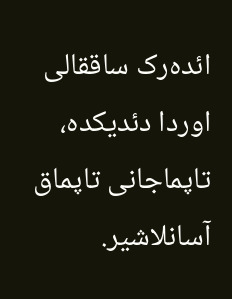ائده‌رک ساققالی اوردا دئدیکده، تاپماجانی تاپماق آسانلاشیر.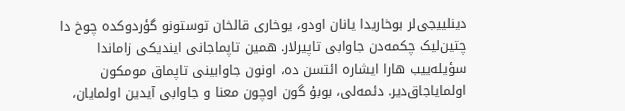دینلییجی‌لر بوخاریدا یانان اودو، یوخاری قالخان توستونو گؤردوکده چوخ دا چتین‌لیک چکمه‌دن جاوابی تاپیرلار. همین تاپماجانی ایندیکی زاماندا سؤیله‌ییب هارا ایشاره ائتسن ده، اونون جاوابینی تاپماق مومکون اولمایاجاق‌دیر. دئمه‌لی، بوبۇ گون اوچون معنا و جاوابی آیدین اولمایان،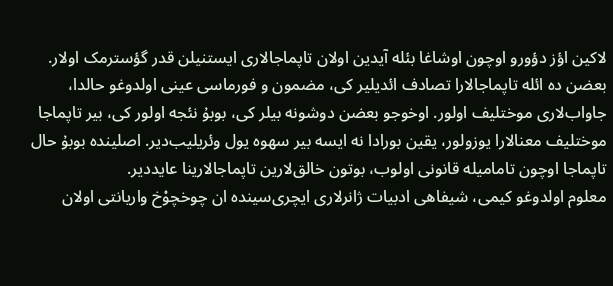لاکین اؤز دؤورو اوچون اوشاغا بئله آیدین اولان تاپماجالاری ایستنیلن قدر گؤسترمک اولار.
بعضن ده ائله تاپماجالارا تصادف ائدیلیر کی، مضمون و فورماسی عینی اولدوغو حالدا، جاواب‌لاری موختلیف اولور. اوخوجو بعضن دوشونه بیلر کی، بوبۇ نئجه اولور کی، بیر تاپماجا موختلیف معنالارا یوزولور، یقین بورادا نه ایسه بیر سهوه یول وئریلیب‌دیر. اصلینده بوبۇ حال تاپماجا اوچون تامامیله قانونی اولوب، بوتون خالق‌لارین تاپماجالارینا عایددیر.
معلوم اولدوغو کیمی، شیفاهی ادبیات ژانرلاری ایچری‌سینده ان چوخچوْخ واریانتی اولان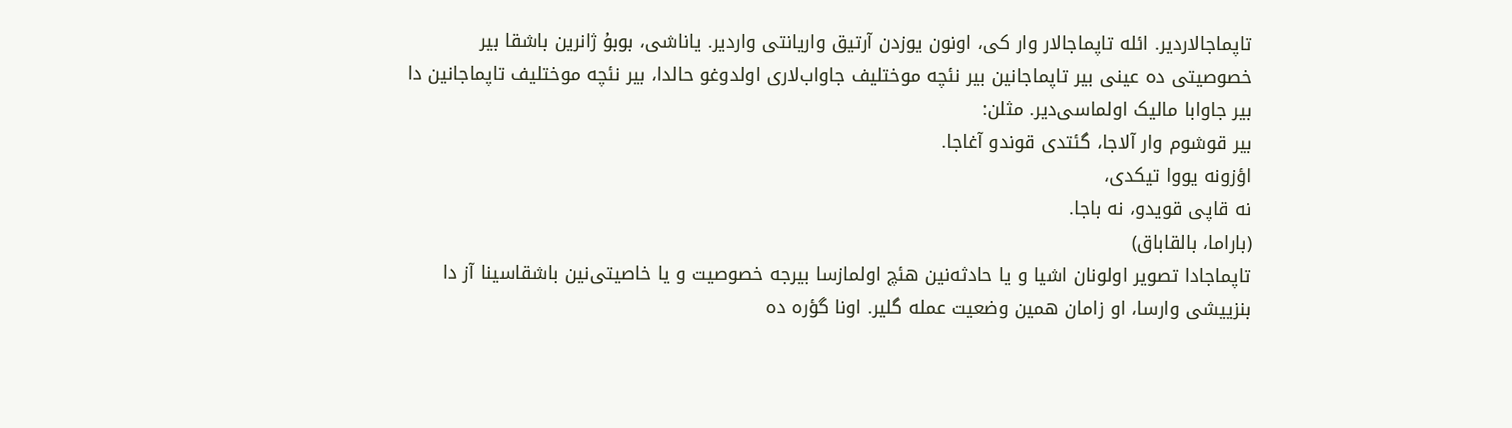تاپماجالاردیر. ائله تاپماجالار وار کی، اونون یوزدن آرتیق واریانتی واردیر. یاناشی، بوبۇ ژانرین باشقا بیر خصوصیتی ده عینی بیر تاپماجانین بیر نئچه موختلیف جاواب‌لاری اولدوغو حالدا، بیر نئچه موختلیف تاپماجانین دا بیر جاوابا مالیک اولماسی‌دیر. مثلن:
بیر قوشوم وار آلاجا، گئتدی قوندو آغاجا.
اؤزونه یووا تیکدی،
نه قاپی قویدو، نه باجا.
(باراما، بالقاباق)
تاپماجادا تصویر اولونان اشیا و یا حادثه‌نین هئچ اولمازسا بیرجه خصوصیت و یا خاصیتی‌نین باشقاسینا آز دا بنزییشی وارسا، او زامان همین وضعیت عمله گلیر. اونا گؤره ده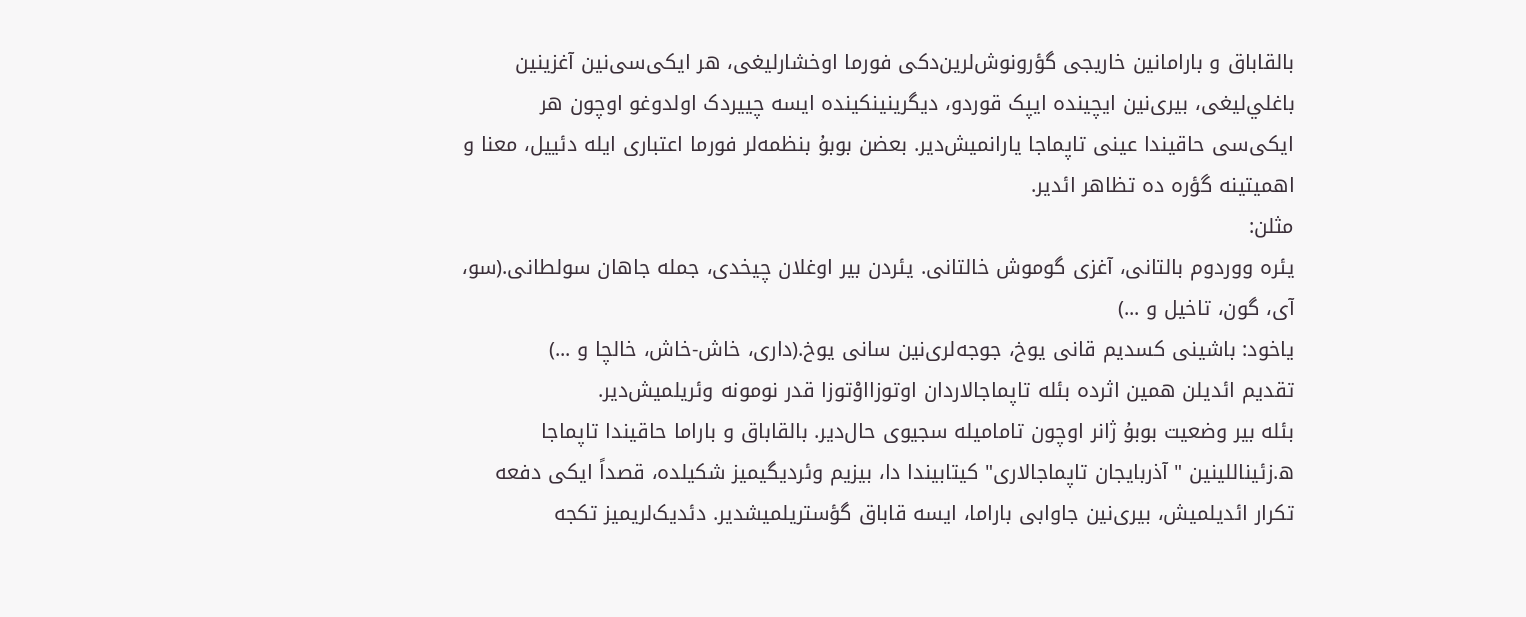بالقاباق و بارامانین خاریجی گؤرونوش‌لرین‌دکی فورما اوخشارلیغی، هر ایکی‌سی‌نین آغزینین باغلي‌لیغی، بیری‌نین ایچینده ایپک قوردو، دیگرینینکینده ایسه چییردک اولدوغو اوچون هر ایکی‌سی حاقیندا عینی تاپماجا یارانمیش‌دیر. بعضن بوبۇ بنظمه‌لر فورما اعتباری ایله دئییل، معنا و اهمیتینه گؤره ده تظاهر ائدیر.
مثلن:
یئره ووردوم بالتانی، آغزی گوموش خالتانی. یئردن بیر اوغلان چیخدی، جمله جاهان سولطانی.(سو، آی، گون، تاخیل و ...)
یاخود: باشینی کسدیم قانی یوخ، جوجه‌لری‌نین سانی یوخ.(داری، خاش-خاش، خالچا و ...)
تقدیم ائدیلن همین اثرده بئله تاپماجالاردان اوتوزااوْتوزا قدر نومونه وئریلمیش‌دیر.
بئله بیر وضعیت بوبۇ ژانر اوچون تامامیله سجیوی حال‌دیر. بالقاباق و باراما حاقیندا تاپماجا ه.زئیناللینین "آذربایجان تاپماجالاری" کیتابیندا دا، بیزیم وئردیگیمیز شکیلده، قصداً ایکی دفعه تکرار ائدیلمیش، بیری‌نین جاوابی باراما، ایسه قاباق گؤستریلمیشدیر. دئدیک‌لریمیز تکجه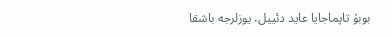بوبۇ تاپماجایا عاید دئییل، یوزلرجه باشقا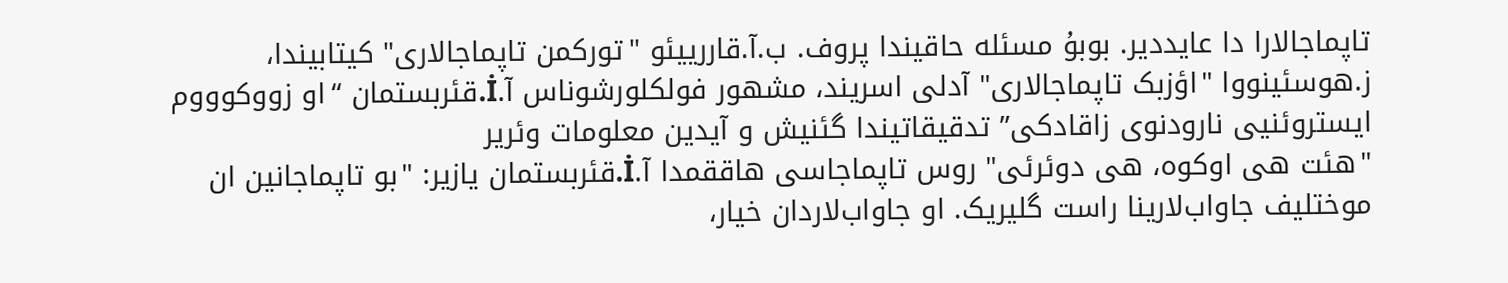تاپماجالارا دا عایددیر. بوبۇ مسئله حاقیندا پروف. ب.آ.قاررییئو "تورکمن تاپماجالاری" کیتابیندا، ز.هوسئینووا "اؤزبک تاپماجالاری" آدلی اسریند، مشهور فولکلورشوناس آ.İ.قئربستمان “او زووکوووم ایستروئنیی نارودنوی زاقادکی” تدقیقاتیندا گئنیش و آیدین معلومات وئریر
"هئت هی اوکوه، هی دوئرئی" روس تاپماجاسی هاققمدا آ.İ.قئربستمان یازیر: "بو تاپماجانین ان موختلیف جاواب‌لارینا راست گلیریک. او جاواب‌لاردان خیار،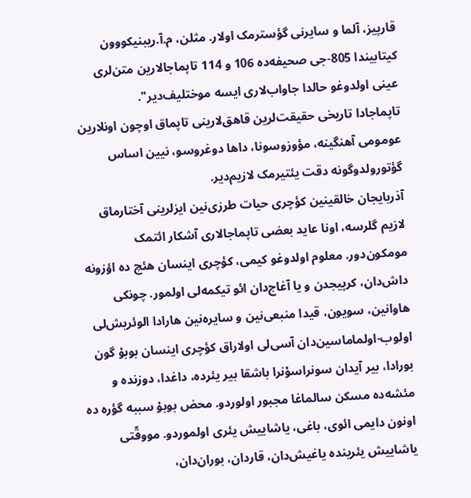قارپیز، آلما و سایرنی گؤسترمک اولار. مثلن، م.آ.ریبنیکووون کیتابیندا 805-جی صحیفه‌ده 106 و 114 تاپماجالارین متن‌لری عینی اولدوغو حالدا جاواب‌لاری ایسه موختلیف‌دیر".
تاپماجادا تاریخی حقیقت‌لرین قاهق‌لارینی تاپماق اوچون اونلارین عومومی آهنگینه، مؤوزوسونا، داها دوغروسو، نیین اساس گؤتورولدوگونه دقت یئتیرمک لازیم‌دیر.
آذربایجان خالقینین کؤچری حیات طرزی‌نین ایزلرینی آختارماق لازیم گلرسه، اونا عاید بعضی تاپماجالاری آشکار ائتمک مومکون‌دور. معلوم اولدوغو کیمی، کؤچری اینسان هئچ ده اؤزونه داش‌دان، کرپیجدن و یا آغاج‌دان ائو تیکمه‌لی اولمور. چونکی هاوانین، سویون، قیدا منبعی‌نین و سایره‌نین هارادا الوئریش‌لی اولوب-اولماماسین‌دان آسی‌لی اولاراق کؤچری اینسان بوبۇ گون بورادا، بیر آیدان سونراسوْنرا باشقا بیر یئرده، داغدا، دوزنده و مئشه‌ده مسکن سالماغا مجبور اولوردو. محض بوبۇ سببه گؤره ده اونون دایمی ائوی، باغی، یاشاییش یئری اولموردو. مووقّتی یاشاییش یئرینده یاغیش‌دان، قاردان، بوران‌دان،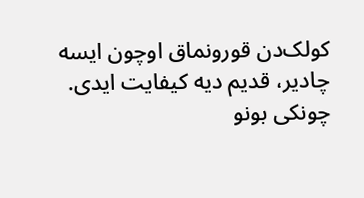کولک‌دن قورونماق اوچون ایسه چادیر، قدیم دیه کیفایت ایدی. چونکی بونو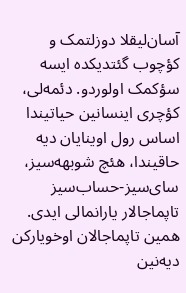آسان‌لیقلا دوزلتمک و کؤچوب گئتدیکده ایسه سؤکمک اولوردو. دئمه‌لی، کؤچری اینسانین حیاتیندا اساس رول اوینایان دیه حاقیندا، هئچ شوبهه‌سیز، سای‌سیز-حساب‌سیز تاپماجالار یارانمالی ایدی. همین تاپماجالان اوخویارکن دیه‌نین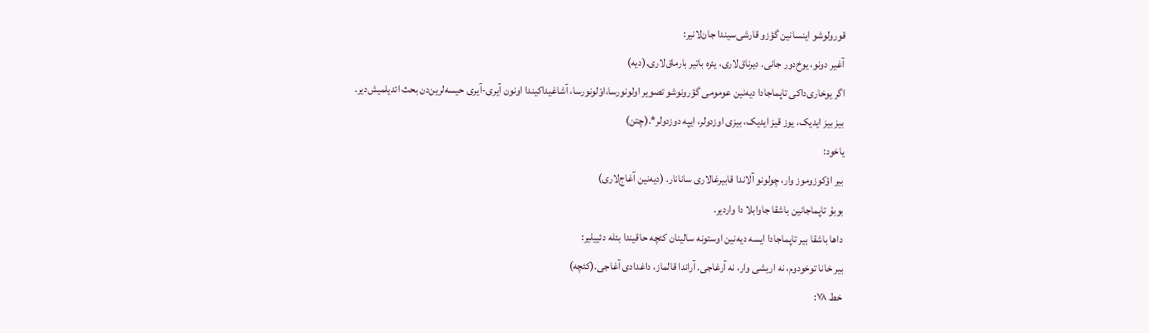قورولوشو اینسانین گؤزو قارشی‌سیندا جان‌لانیر:
آغیر دونو، یوخ‌دور جانی. دیرناق‌لاری، یئره باتیر بارماق‌لاری.(دیه)
اگر یوخاری‌داکی تاپماجادا دیه‌نین عومومی گؤرونوشو تصویر اولونورسا،اوْلونورسا، آشاغیداکیندا اونون آیری-آیری حیسه‌لرین‌دن بحث ائدیلمیش‌دیر.
بیز بیز ایدیک، یوز قیز ایدیک، بیزی اوزدولر، ایپه دوزدولر*.(چتن)
یاخود:
بیر اؤکوزوموز وار، چولونو آلاندا قابیرغالاری سانانار. (دیه‌نین آغاج‌لاری)
بوبۇ تاپماجانین باشقا جاوابلا دا واردیر.
داها باشقا بیر تاپماجادا ایسه دیه‌نین اوستونه سالینان کئچه حاقیندا بئله دئییلیر:
بیر خانا توخودوم، نه اریشی وار، نه آرغاجی. آراندا قالماز، داغدادی آغاجی.(کئچه)
خط ۷۸: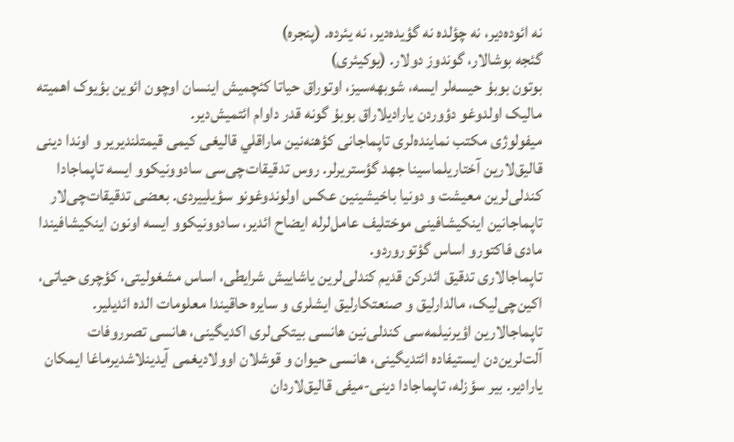نه ائوده‌دیر، نه چؤلده نه گؤیده‌دیر، نه یئرده. (پنجره)
گئجه بوشالار، گوندوز دولار. (یوکیئری)
بوتون بوبۇ حیسه‌لر ایسه، شوبهه‌سیز، اوتوراق حیاتا کئچمیش اینسان اوچون ائوین بؤیوک اهمیته مالیک اولدوغو دؤوردن یارادیلاراق بوبۇ گونه قدر داوام ائتمیش‌دیر.
میفولوژی مکتب نماینده‌لری تاپماجانی کؤهنه‌نین ماراقلي قالیغی کیمی قیمتلندیریر و اوندا دینی قالیق‌لارین آختاریلماسینا جهد گؤستریرلر. روس تدقیقات‌چی‌سی سادوونیکوو ایسه تاپماجادا کندلی‌لرین معیشت و دونیا باخیشینین عکس اولوندوغونو سؤیلییردی. بعضی تدقیقات‌چی‌لار تاپماجانین اینکیشافینی موختلیف عامل‌لرله ایضاح ائدیر، سادوونیکوو ایسه اونون اینکیشافیندا مادی فاکتورو اساس گؤتوروردو.
تاپماجالاری تدقیق ائدرکن قدیم کندلی‌لرین یاشاییش شرایطی، اساس مشغولیتی، کؤچری حیاتی، اکین‌چی‌لیک، مالدارلیق و صنعتکارلیق ایشلری و سایره حاقیندا معلومات الده ائدیلیر. تاپماجالارین اؤیرنیلمه‌سی کندلی‌نین هانسی بیتکی‌لری اکدیگینی، هانسی تصرروفات آلت‌لرین‌دن ایستیفاده ائتدیگینی، هانسی حیوان و قوشلان اوولادیغمی آیدینلاشدیرماغا ایمکان یارادیر. بیر سؤزله، تاپماجادا دینی-میفی قالیق‌لاردان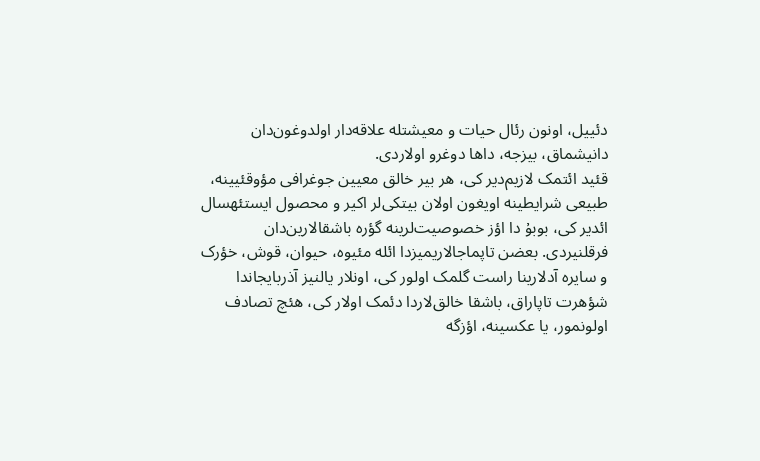دئییل، اونون رئال حیات و معیشتله علاقه‌دار اولدوغون‌دان دانیشماق، بیزجه، داها دوغرو اولاردی.
قئید ائتمک لازیم‌دیر کی، هر بیر خالق معيين جوغرافی مؤوقئیینه، طبیعی شرایطینه اویغون اولان بیتکی‌لر اکیر و محصول ایستئهسال ائدیر کی، بوبۇ دا اؤز خصوصیت‌لرینه گؤره باشقالارین‌دان فرقلنیردی. بعضن تاپماجالاریمیزدا ائله مئیوه، حیوان، قوش، خؤرک و سایره آدلارینا راست گلمک اولور کی، اونلار یالنیز آذربایجاندا شؤهرت تاپاراق، باشقا خالق‌لاردا دئمک اولار کی، هئچ تصادف اولونمور، یا عکسینه، اؤزگه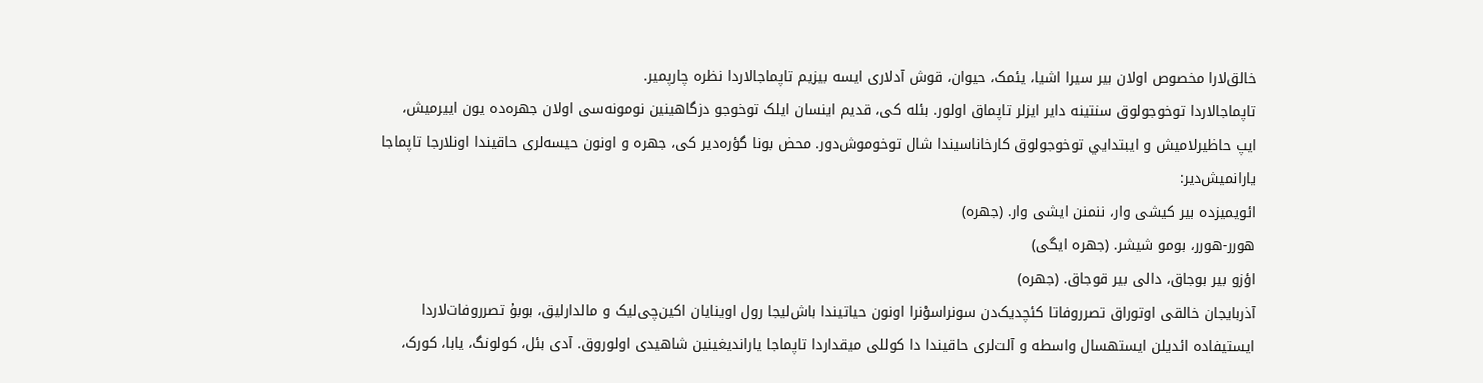خالق‌لارا مخصوص اولان بیر سیرا اشیا، یئمک، حیوان، قوش آدلاری ایسه بیزیم تاپماجالاردا نظره چارپمیر.
تاپماجالاردا توخوجولوق سنتینه دایر ایزلر تاپماق اولور. بئله کی، قدیم اینسان ایلک توخوجو دزگاهینین نومونه‌سی اولان جهره‌ده یون اییرمیش، ایپ حاظیرلامیش و ايبتدايي توخوجولوق کارخاناسیندا شال توخوموش‌دور. محض بونا گؤره‌دیر کی، جهره و اونون حیسه‌لری حاقیندا اونلارجا تاپماجا یارانمیش‌دیر:
ائویمیزده بیر کیشی وار، ننمنن ایشی وار. (جهره)
هورر-هورر، بومو شیشر. (جهره ایگی)
اؤزو بیر بوجاق، دالی بیر قوجاق. (جهره)
آذربایجان خالقی اوتوراق تصرروفاتا کئچدیک‌دن سونراسوْنرا اونون حیاتیندا باش‌لیجا رول اوینایان اکین‌چی‌لیک و مالدارلیق، بوبۇ تصرروفات‌لاردا ایستیفاده ائدیلن ایستهسال واسطه و آلت‌لری حاقیندا دا کوللی میقداردا تاپماجا یاراندیغینین شاهیدی اولوروق. آدی بئل، کولونگ، یابا، کورک،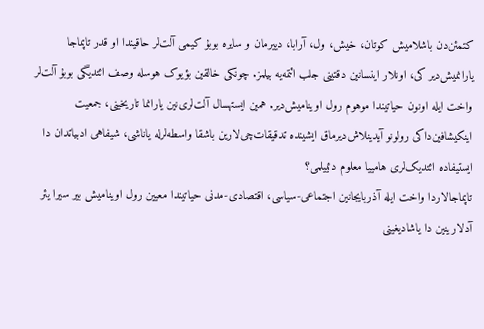کتمئن‌دن باشلامیش کوتان، خیش، ول، آرابا، دییرمان و سایره بوبۇ کیمی آلت‌لر حاقیندا او قدر تاپماجا یارانمیش‌دیر کی، اونلار اینسانین دقتینی جلب ائتمه‌یه بیلمز. چونکی خالقین بؤیوک هوسله وصف ائتدیگی بوبۇ آلت‌لر واخت ایله اونون حیاتیندا موهوم رول اوینامیش‌دیر. همین ایستهسال آلت‌لری‌نین یارانما تاریخینی، جمعیت اینکیشافین‌داکی رولونو آیدینلاش‌دیرماق ایشینده تدقیقات‌چی‌لارین باشقا واسطه‌لرله یاناشی، شیفاهی ادبیاتدان دا ایستیفاده ائتدیک‌لری هامییا معلوم دئییلمی؟
تاپماجالاردا واخت ایله آذربايجانین اجتماعی-سیاسی، اقتصادی-مدنی حیاتیندا معيين رول اوینامیش بیر سیرا یئر آدلارینین دا یاشادیغینی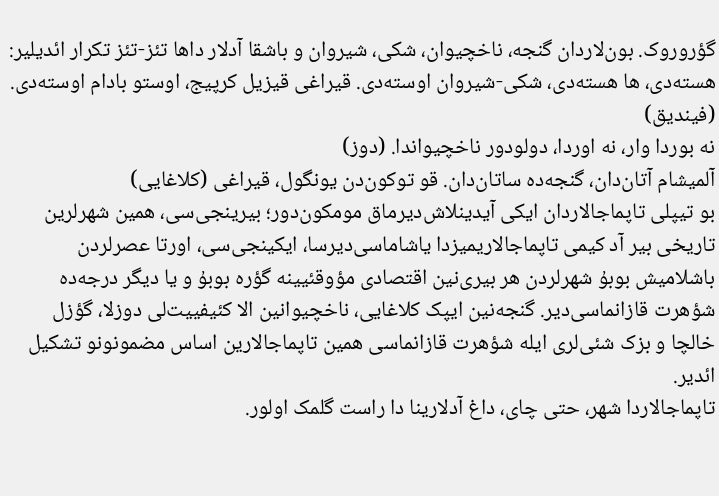گؤروروک. بون‌لاردان گنجه، ناخچیوان، شکی، شیروان و باشقا آدلار داها تئز-تئز تکرار ائدیلیر:
هسته‌دی، ها هسته‌دی، شکی-شیروان اوسته‌دی. قیراغی قیزیل کرپیج، اوستو بادام اوسته‌دی. (فیندیق)
نه بوردا وار، نه اوردا، دولودور ناخچیواندا. (دوز)
آلمیشام آتان‌دان، گنجه‌ده ساتان‌دان. قو توکون‌دن یونگول، قیراغی (کلاغایی)
بو تیپلی تاپماجالاردان ایکی آیدینلاش‌دیرماق مومکون‌دور؛ بیرینجی‌سی، همین شهرلرین تاریخی بیر آد کیمی تاپماجالاریمیزدا یاشاماسی‌دیرسا، ایکینجی‌سی، اورتا عصرلردن باشلامیش بوبۇ شهرلردن هر بیری‌نین اقتصادی مؤوقئیینه گؤره بوبۇ و یا دیگر درجه‌ده شؤهرت قازانماسی‌دیر. گنجه‌نین ایپک کلاغایی، ناخچیوانین الا کئیفییت‌لی دوزلا، گؤزل خالچا و بزک شئی‌لری ایله شؤهرت قازانماسی همین تاپماجالارین اساس مضمونونو تشکیل ائدیر.
تاپماجالاردا شهر، حتی چای، داغ آدلارینا دا راست گلمک اولور.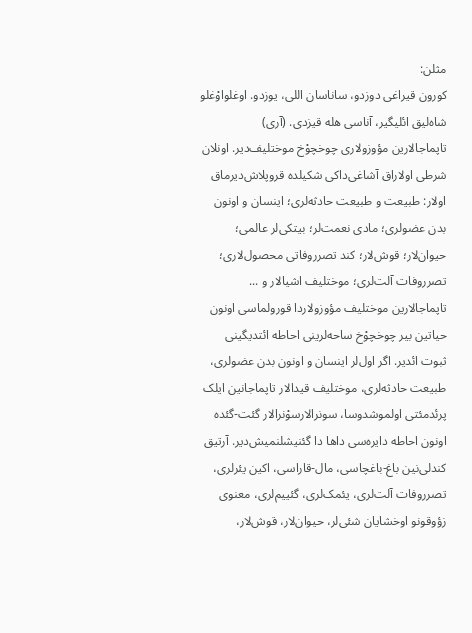مثلن:
کورون قیراغی دوزدو، ساناسان اللی، یوزدو. اوغلواوْغلو شاه‌لیق ائلیگیر، آناسی هله قیزدی. (آری)
تاپماجالارین مؤوزولاری چوخچوْخ موختلیف‌دیر. اونلان شرطی اولاراق آشاغی‌داکی شکیلده قروپلاش‌دیرماق اولار: طبیعت و طبیعت حادثه‌لری؛ اینسان و اونون بدن عضولری؛ مادی نعمت‌لر؛ بیتکی‌لر عالمی؛ حیوان‌لار؛ قوش‌لار؛ کند تصرروفاتی محصول‌لاری؛ تصرروفات آلت‌لری؛ موختلیف اشیالار و ...
تاپماجالارین موختلیف مؤوزولاردا قورولماسی اونون حیاتین بیر چوخچوْخ ساحه‌لرینی احاطه ائتدیگینی ثبوت ائدیر. اگر اول‌لر اینسان و اونون بدن عضولری، طبیعت حادثه‌لری، موختلیف قیدالار تاپماجانین ایلک پرئدمئتی اولموشدوسا، سونرالارسوْنرالار گئت-گئده اونون احاطه دایره‌سی داها دا گئنیشلنمیش‌دیر. آرتیق کندلی‌نین باغ-باغچاسی، مال-قاراسی، اکین یئرلری، تصرروفات آلت‌لری، یئمک‌لری، گئییم‌لری، معنوی زؤوقونو اوخشایان شئی‌لر، حیوان‌لار، قوش‌لار،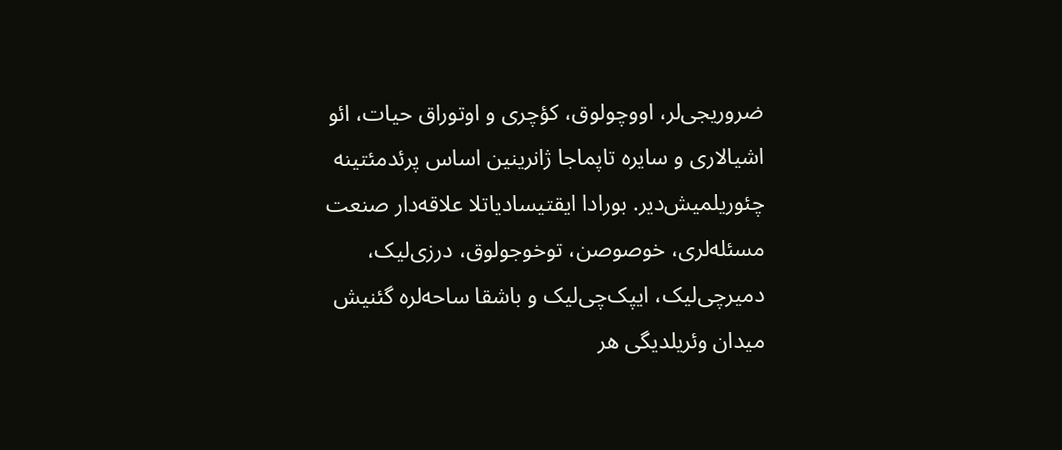ضروریجی‌لر، اووچولوق، کؤچری و اوتوراق حیات، ائو اشیالاری و سایره تاپماجا ژانرینین اساس پرئدمئتینه چئوریلمیش‌دیر. بورادا ایقتیسادیاتلا علاقه‌دار صنعت مسئله‌لری، خوصوصن، توخوجولوق، درزی‌لیک، دمیرچی‌لیک، ایپک‌چی‌لیک و باشقا ساحه‌لره گئنیش میدان وئریلدیگی هر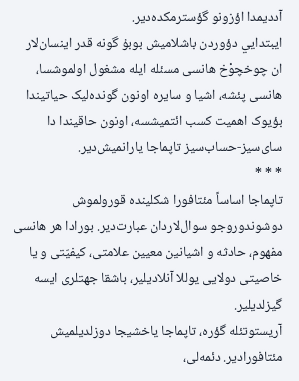آددیمدا اؤزونو گؤسترمکده‌دیر.
ايبتدايي دؤوردن باشلامیش بوبۇ گونه قدر اینسان‌لار ان چوخچوْخ هانسی مسئله ایله مشغول اولموشسا، هانسی پئشه، اشیا و سایره اونون گونده‌لیک حیاتیندا بؤیوک اهمیت کسب ائتمیشسه، اونون حاقیندا دا سای‌سیز-حساب‌سیز تاپماجا یارانمیش‌دیر.
* * *
تاپماجا اساساً مئتافورا شکلینده قورولموش دوشوندوروجو سوال‌لاردان عبارت‌دیر. بورادا هر هانسی مفهوم، حادثه و اشیانین معيين علامتی، كيفيّتی و یا خاصیتی دولایی یوللا آنلادیلیر، باشقا جهتلری ایسه گیزلدیلیر.
آریستوتئله گؤره، تاپماجا یاخشیجا دوزلدیلمیش مئتافورادیر. دئمه‌لی،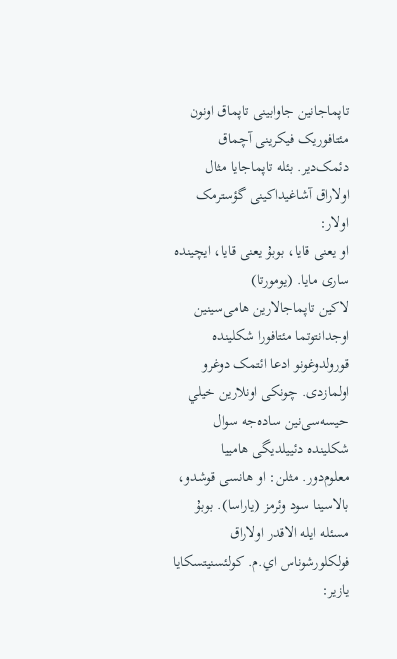تاپماجانین جاوابینی تاپماق اونون مئتافوریک فیکرینی آچماق دئمک‌دیر. بئله تاپماجایا مثال اولاراق آشاغیداکینی گؤسترمک اولار:
او یعنی قایا، بوبۇ یعنی قایا، ایچینده ساری مایا. (یومورتا)
لاکین تاپماجالارین هامی‌سینین اوجدانتوتما مئتافورا شکلینده قورولدوغونو ادعا ائتمک دوغرو اولمازدی. چونکی اونلارین خيلي حیسه‌سی‌نین ساده‌جه سوال شکلینده دئییلدیگی هامییا معلوم‌دور. مثلن: او هانسی قوشدو، بالاسینا سود وئرمز (یاراسا). بوبۇ مسئله ایله الاقدر اولاراق فولکلورشوناس اي.م. کولئسنیتسکایا یازیر: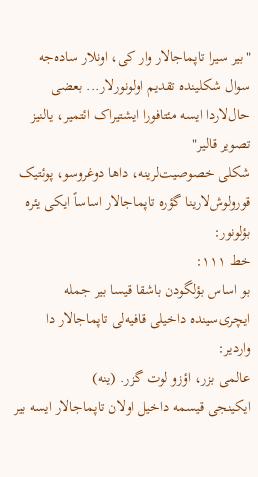"بیر سیرا تاپماجالار وار کی، اونلار ساده‌جه سوال شکلینده تقدیم اولونورلار... بعضی حال‌لاردا ایسه مئتافورا ایشتیراک ائتمیر، یالنیز تصویر قالیر"
شكلی خصوصیت‌لرینه، داها دوغروسو، پوئتیک قورولوش‌لارینا گؤره تاپماجالار اساساً ایکی یئره بؤلونور:
خط ۱۱۱:
بو اساس بؤلگودن باشقا قیسا بیر جمله ایچری‌سینده داخيلی قافيه‌لی تاپماجالار دا واردیر:
عالمی بزر، اؤزو لوت گزر. (ینه)
ایکینجی قیسمه داخیل اولان تاپماجالار ایسه بیر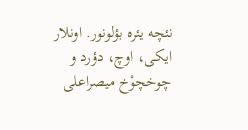نئچه یئره بؤلونور. اونلار ایکی، اوچ، دؤرد و چوخچوْخ ميصراعلی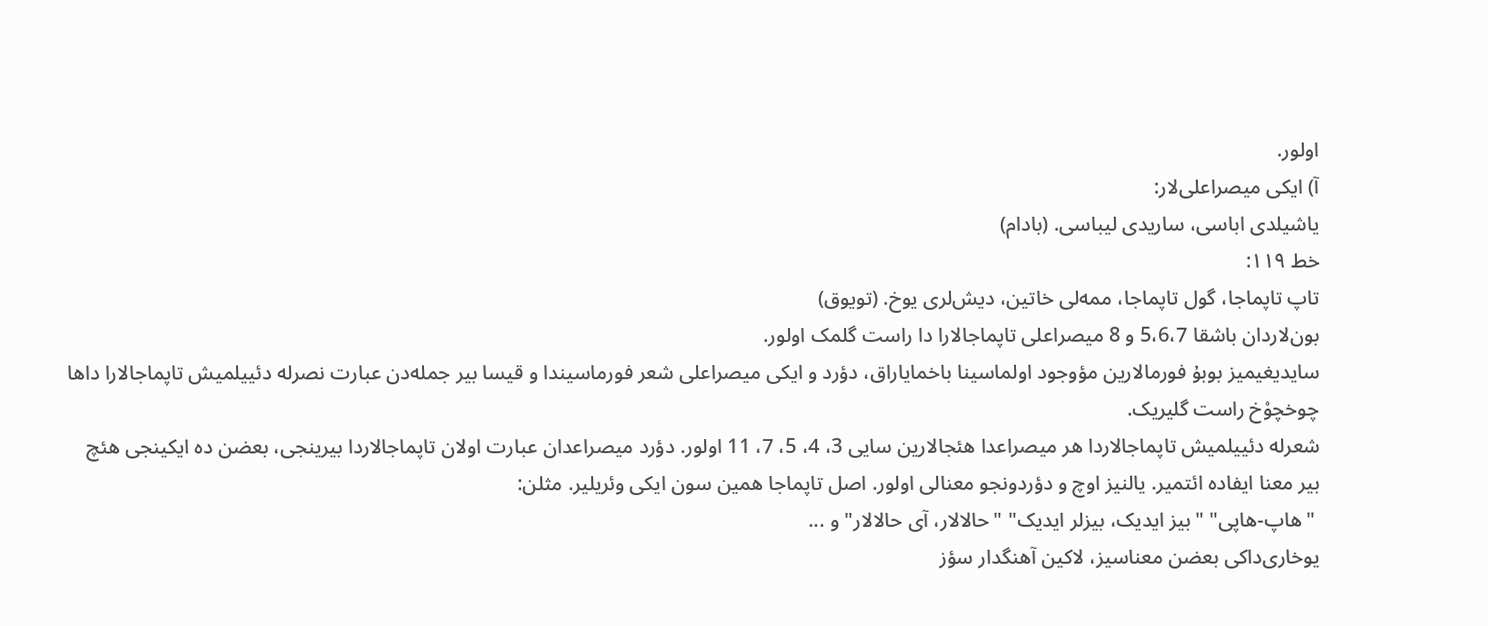اولور.
آ) ایکی ميصراعلی‌لار:
یاشیلدی اباسی، ساریدی لیباسی. (بادام)
خط ۱۱۹:
تاپ تاپماجا، گول تاپماجا، ممه‌لی خاتین، دیش‌لری یوخ. (تویوق)
بون‌لاردان باشقا 5،6،7 و 8 ميصراعلی تاپماجالارا دا راست گلمک اولور.
سایدیغیمیز بوبۇ فورمالارین مؤوجود اولماسینا باخمایاراق، دؤرد و ایکی ميصراعلی شعر فورماسیندا و قیسا بیر جمله‌دن عبارت نصرله دئییلمیش تاپماجالارا داها چوخچوْخ راست گلیریک.
شعرله دئییلمیش تاپماجالاردا هر میصراعدا هئجالارین سایی 3، 4، 5، 7، 11 اولور. دؤرد ميصراعدان عبارت اولان تاپماجالاردا بیرینجی، بعضن ده ایکینجی هئچ بیر معنا ایفاده ائتمیر. یالنیز اوچ و دؤردونجو معنالی اولور. اصل تاپماجا همین سون ایکی وئریلیر. مثلن:
 "هاپ-هاپی" "بیز ایدیک، بیزلر ایدیک" "حالالار، آی حالالار" و ...
یوخاری‌داکی بعضن معناسیز، لاکین آهنگدار سؤز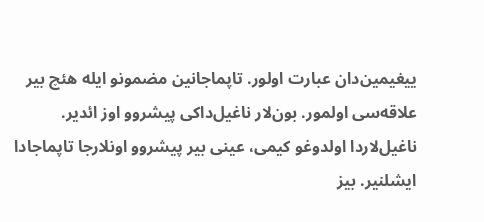ییغیمین‌دان عبارت اولور. تاپماجانین مضمونو ایله هئچ بیر علاقه‌سی اولمور. بون‌لار ناغیل‌داکی پیشروو اوز ائدیر. ناغیل‌لاردا اولدوغو کیمی، عینی بیر پیشروو اونلارجا تاپماجادا ایشلنیر. بیز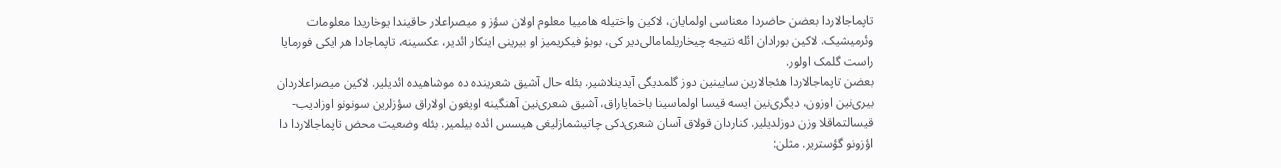تاپماجالاردا بعضن حاضردا معناسی اولمایان، لاکین واختیله هامییا معلوم اولان سؤز و ميصراعلار حاقیندا یوخاریدا معلومات وئرمیشیک. لاکین بورادان ائله نتیجه چیخاریلمامالی‌دیر کی، بوبۇ فیکریمیز او بیرینی اینکار ائدیر، عکسینه، تاپماجادا هر ایکی فورمایا راست گلمک اولور.
بعضن تاپماجالاردا هئجالارین سایینین دوز گلمدیگی آیدینلاشیر. بئله حال آشیق شعرینده ده موشاهیده ائدیلیر. لاکین ميصراعلاردان بیری‌نین اوزون، دیگری‌نین ایسه قیسا اولماسینا باخمایاراق، آشیق شعری‌نین آهنگینه اویغون اولاراق سؤزلرین سونونو اوزادیب-قیسالتماقلا وزن دوزلدیلیر. کناردان قولاق آسان شعری‌دکی چاتیشمازلیغی هیسس ائده بیلمیر. بئله وضعیت محض تاپماجالاردا دا اؤزونو گؤستریر. مثلن: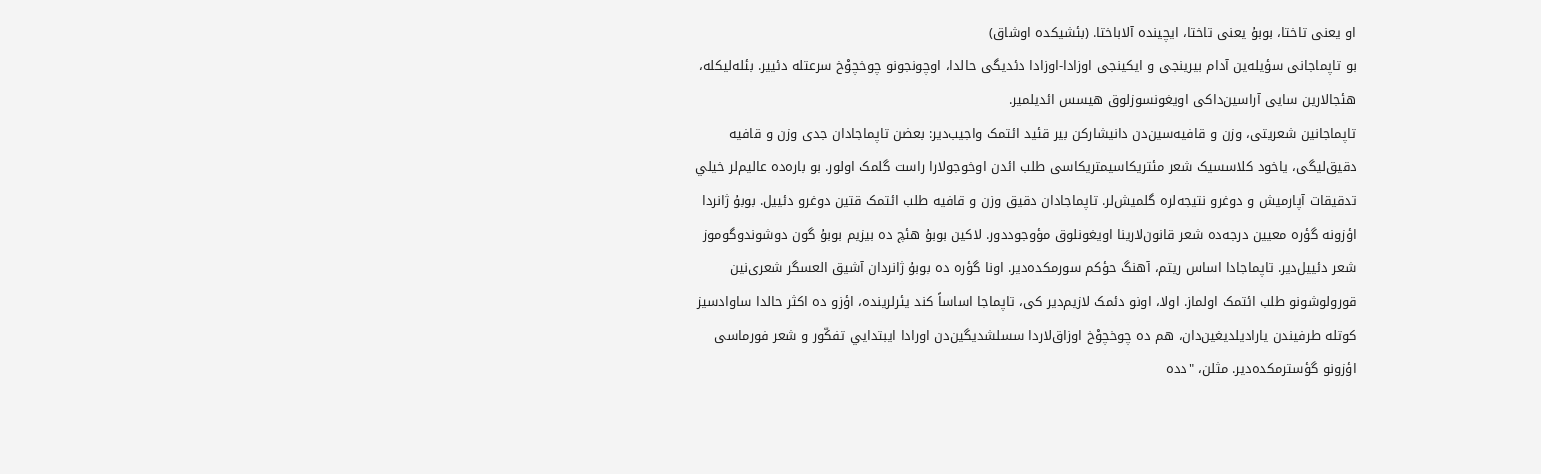او یعنی تاختا، بوبۇ یعنی تاختا، ایچینده آلاباختا. (بئشیکده اوشاق)
بو تاپماجانی سؤیله‌ین آدام بیرینجی و ایکینجی اوزادا-اوزادا دئدیگی حالدا، اوچونجونو چوخچوْخ سرعتله دئییر. بئله‌لیکله، هئجالارین سایی آراسین‌داکی اویغونسوزلوق هیسس ائدیلمیر.
تاپماجانین شعریتی، وزن و قافيه‌سین‌دن دانیشارکن بیر قئید ائتمک واجیب‌دیر: بعضن تاپماجادان جدی وزن و قافيه دقیق‌لیگی، یاخود کلاسسیک شعر مئتریکاسیمتریکاسی طلب ائدن اوخوجولارا راست گلمک اولور. بو باره‌ده عالیم‌لر خيلي تدقیقات آپارمیش و دوغرو نتیجه‌لره گلمیش‌لر. تاپماجادان دقیق وزن و قافيه طلب ائتمک قتین دوغرو دئییل. بوبۇ ژانردا اؤزونه گؤره معيين درجه‌ده شعر قانون‌لارینا اویغونلوق مؤوجوددور. لاکین بوبۇ هئچ ده بیزیم بوبۇ گون دوشوندوگوموز شعر دئییل‌دیر. تاپماجادا اساس ریتم، آهنگ حؤکم سورمکده‌دیر. اونا گؤره ده بوبۇ ژانردان آشیق العسگر شعری‌نین قورولوشونو طلب ائتمک اولماز. اولا، اونو دئمک لازیم‌دیر کی، تاپماجا اساساً کند یئرلرینده، اؤزو ده اکثر حالدا ساوادسیز کوتله طرفيندن یارادیلدیغین‌دان، هم ده چوخچوْخ اوزاق‌لاردا سسلشدیگین‌دن اورادا ايبتدايي تفکّور و شعر فورماسی اؤزونو گؤسترمکده‌دیر. مثلن، "دده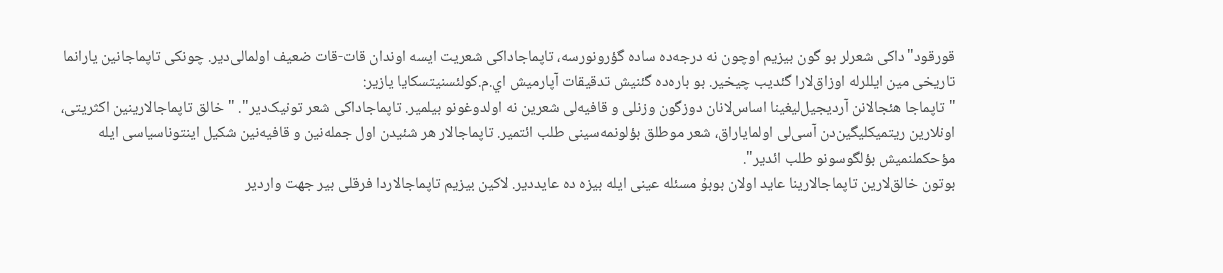قورقود"داکی شعرلر بو گون بیزیم اوچون نه درجه‌ده ساده گؤرونورسه، تاپماجاداکی شعریت ایسه اوندان قات-قات ضعیف اولمالی‌دیر. چونکی تاپماجانین یارانما تاریخی مین ایللرله اوزاق‌لارا گئدیب چیخیر. بو باره‌ده گئنیش تدقیقات آپارمیش اي.م.کولئسنیتسکایا یازیر:
"تاپماجا هئجالانن آردیجیل‌لیغینا اساس‌لانان دوزگون وزنلی و قافیه‌لی شعرین نه اولدوغونو بیلمیر. تاپماجاداکی شعر تونیک‌دیر". "خالق تاپماجالارینین اکثریتی، اونلارین ریتمیکلیگین‌دن آسی‌لی اولمایاراق، شعر موطلق بؤلونمه‌سینی طلب ائتمیر. تاپماجالار هر شئيدن اول جمله‌نین و قافيه‌نین شکیل اینتوناسیاسی ایله مؤحکملنمیش بؤلگوسونو طلب ائدیر".
بوتون خالق‌لارین تاپماجالارینا عاید اولان بوبۇ مسئله عینی ایله بیزه ده عایددیر. لاکین بیزیم تاپماجالاردا فرقلی بیر جهت واردیر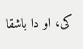کی، او دا باشقا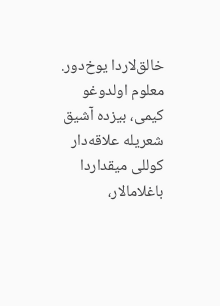خالق‌لاردا یوخ‌دور. معلوم اولدوغو کیمی، بیزده آشیق شعریله علاقه‌دار کوللی میقداردا باغلامالار،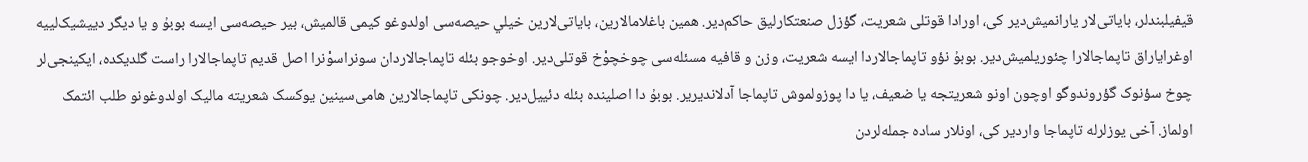قیفیلبندلر، بایاتی‌لار یارانمیش‌دیر کی، اورادا قوتلی شعریت، گؤزل صنعتکارلیق حاکم‌دیر. همین باغلامالارین، بایاتی‌لارین خيلي حیصه‌سی اولدوغو کیمی قالمیش، بیر حیصه‌سی ایسه بوبۇ و یا دیگر دییشیک‌لییه اوغرایاراق تاپماجالارا چئوریلمیش‌دیر. بوبۇ نؤو تاپماجالاردا ایسه شعریت، وزن و قافيه مسئله‌سی چوخچوْخ قوتلی‌دیر. اوخوجو بئله تاپماجالاردان سونراسوْنرا اصل قدیم تاپماجالارا راست گلدیکده، ایکینجی‌لر چوخ سؤنوک گؤروندوگو اوچون اونو شعریتجه یا ضعیف، یا دا پوزولموش تاپماجا آدلاندیریر. بوبۇ دا اصلینده بئله دئییل‌دیر. چونکی تاپماجالارین هامی‌سینین یوکسک شعریته مالیک اولدوغونو طلب ائتمک اولماز. آخی یوزلرله تاپماجا واردیر کی، اونلار ساده جمله‌لردن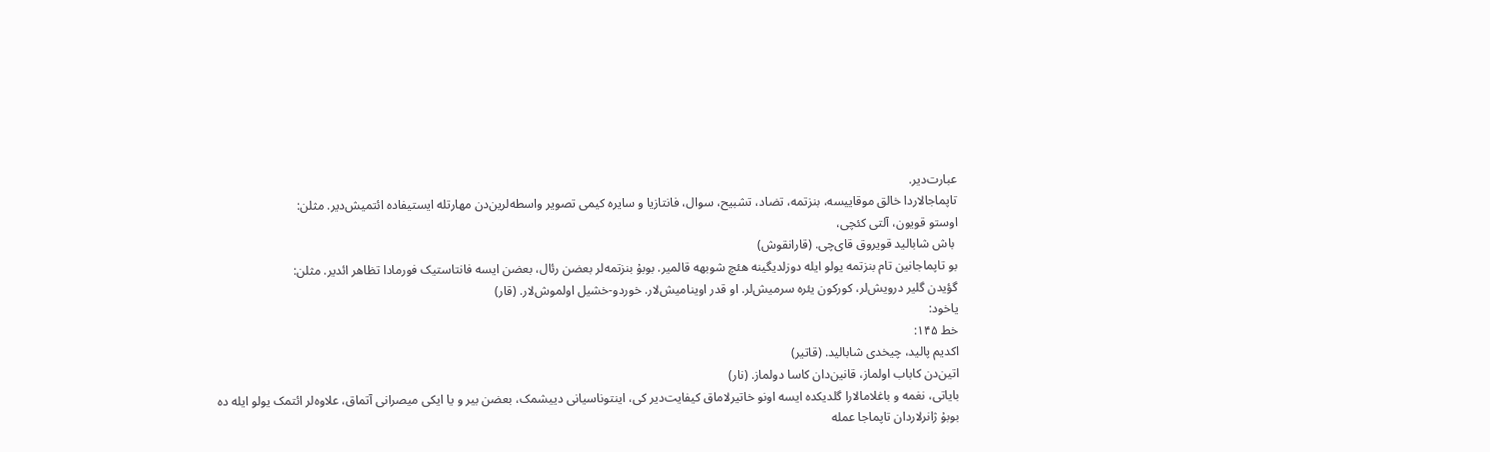عبارت‌دیر.
تاپماجالاردا خالق موقاییسه، بنزتمه، تضاد، تشبيح، سوال، فانتازیا و سایره کیمی تصویر واسطه‌لرین‌دن مهارتله ایستیفاده ائتمیش‌دیر. مثلن:
اوستو قویون، آلتی کئچی،
 باش شابالید قویروق قای‌چی. (قارانقوش)
بو تاپماجانین تام بنزتمه یولو ایله دوزلدیگینه هئچ شوبهه قالمیر. بوبۇ بنزتمه‌لر بعضن رئال، بعضن ایسه فانتاستیک فورمادا تظاهر ائدیر. مثلن:
گؤيدن گلیر درویش‌لر، کورکون یئره سرمیش‌لر. او قدر اوینامیش‌لار. خوردو-خشیل اولموش‌لار. (قار)
یاخود:
خط ۱۴۵:
اکدیم پالید، چیخدی شابالید. (قاتیر)
اتین‌دن کاباب اولماز، قانین‌دان کاسا دولماز. (نار)
بایاتی، نغمه و باغلامالارا گلدیکده ایسه اونو خاتیرلاماق کیفایت‌دیر کی، اینتوناسیانی دییشمک، بعضن بیر و یا ایکی میصرانی آتماق، علاوه‌لر ائتمک یولو ایله ده بوبۇ ژانرلاردان تاپماجا عمله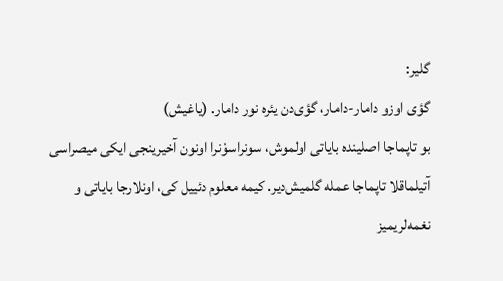گلیر:
گؤی اوزو دامار-دامار، گؤی‌دن یئره نور دامار. (یاغیش)
بو تاپماجا اصلینده بایاتی اولموش، سونراسوْنرا اونون آخیرینجی ایکی میصراسی آتیلماقلا تاپماجا عمله گلمیش‌دیر. کیمه معلوم دئییل کی، اونلارجا بایاتی و نغمه‌لریمیز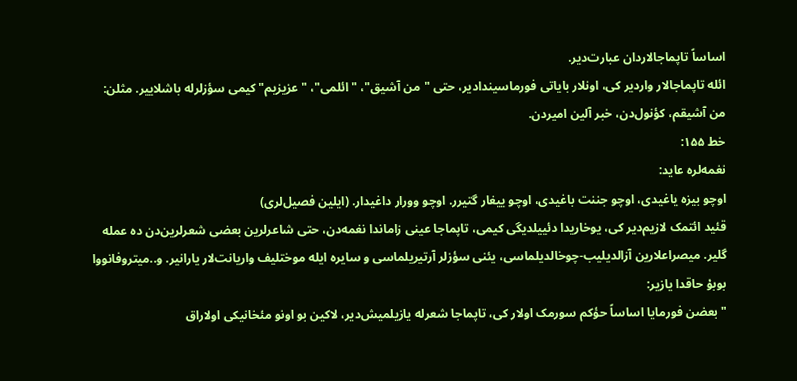اساساً تاپماجالاردان عبارت‌دیر.
ائله تاپماجالار واردیر کی، اونلار بایاتی فورماسیندادیر، حتی "من آشیق"، "ائلمی"، "عزيزیم" کیمی سؤزلرله باشلاییر. مثلن:
من آشیقم، کؤنول‌دن، خبر آلین امیردن.
خط ۱۵۵:
نغمه‌لره عاید:
اوچو بیزه یاغیدی، اوچو جننت باغیدی، اوچو ییغار گتیرر. اوچو وورار داغیدار. (ایلین فصیل‌لری)
قئید ائتمک لازیم‌دیر کی، یوخاریدا دئییلدیگی کیمی، تاپماجا عینی زاماندا نغمه‌دن، حتی شاعرلرین بعضی شعرلرین‌دن ده عمله گلیر. ميصراعلارین آزالدیلیب-چوخالدیلماسی، یئنی سؤزلر آرتیریلماسی و سایره ایله موختلیف واریانت‌لار یارانیر. و..میتروفانووا بوبۇ حاقدا یازیر:
"بعضن فورمایا اساساً حؤکم سورمک اولار کی، تاپماجا شعرله یازیلمیش‌دیر، لاکین بو اونو مئخانیکی اولاراق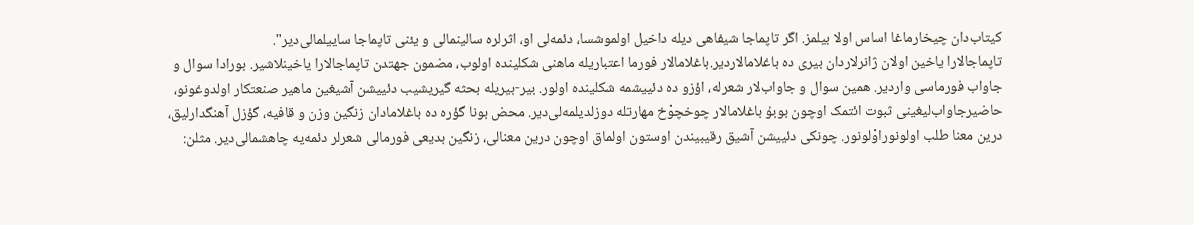کیتاب‌دان چیخارماغا اساس اولا بیلمز. اگر تاپماجا شیفاهی دیله داخیل اولموشسا، دئمه‌لی او، اثرلره سالینمالی و یئنی تاپماجا ساییلمالی‌دیر".
تاپماجالارا یاخین اولان ژانرلاردان بیری ده باغلامالاردیر.باغلامالار فورما اعتباریله ماهنی شکلینده اولوب، مضمون جهتدن تاپماجالارا یاخینلاشیر. بورادا سوال و جاواب فورماسی واردیر. همین سوال و جاواب‌لار شعرله، اؤزو ده دئییشمه شکلینده اولور. بیر-بیریله بحثه گیریشیب دئییشن آشیغین ماهیر صنعتکار اولدوغونو، حاضیرجاواب‌لیغینی ثبوت ائتمک اوچون بوبۇ باغلامالار چوخچوْخ مهارتله دوزلدیلمه‌لی‌دیر. محض بونا گؤره ده باغلامادان زنگین وزن و قافيه، گؤزل آهنگدارلیق، درین معنا طلب اولونوراوْلونور. چونکی دئییشن آشیق رقیبیندن اوستون اولماق اوچون درین معنالی، زنگین بدیعی فورمالی شعرلر دئمه‌یه چاهشمالی‌دیر. مثلن: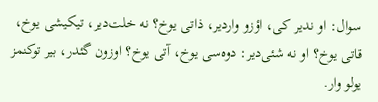سوال: او ندیر کی، اؤزو واردیر، ذاتی یوخ؟ نه خلت‌دیر، تیکیشی یوخ، قاتی یوخ؟ او نه شئی‌دیر: دوه‌سی یوخ، آتی یوخ؟ اوزون گئدر، بیر توکنمز یولو وار.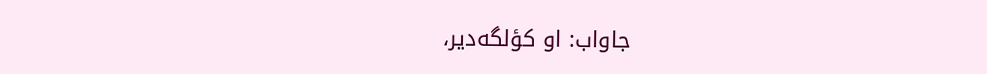جاواب: او کؤلگه‌دیر،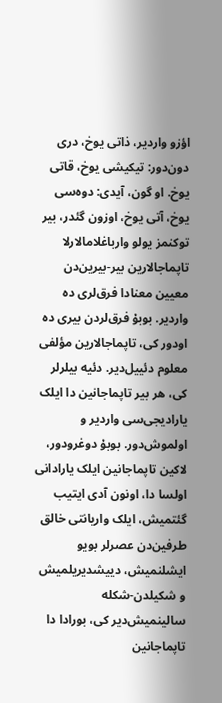اؤزو واردیر، ذاتی یوخ، دری دون‌دور: تیکیشی یوخ، قاتی یوخ. او گون، آیدی: دوه‌سی یوخ، آتی یوخ، اوزون گئدر، بیر توکنمز یولو وارباغلامالارلا تاپماجالارین بیر-بیرین‌دن معيين معنادا فرق‌لری ده واردیر. بوبۇ فرق‌لردن بیری ده اودور کی، تاپماجالارین مؤلفی معلوم دئییل‌دیر. دئیه بیلرلر کی، هر بیر تاپماجانین دا ایلک یارادیجی‌سی واردیر و اولموش‌دور. بوبۇ دوغرودور، لاکین تاپماجانین ایلک یارادانی اولسا دا، اونون آدی ایتیب گئتمیش، ایلک واریانتی خالق طرفین‌دن عصرلر بویو ایشلنمیش، دییشدیریلمیش و شکیلدن-شکله سالینمیش‌دیر کی، بورادا دا تاپماجانین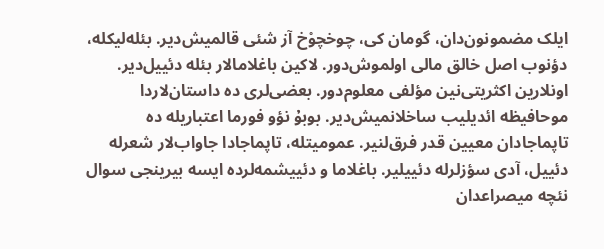ایلک مضمونون‌دان، گومان کی، چوخچوْخ آز شئی قالمیش‌دیر. بئله‌لیکله، دؤنوب اصل خالق مالی اولموش‌دور. لاکین باغلامالار بئله دئییل‌دیر. اونلارین اکثریتی‌نین مؤلفی معلوم‌دور. بعضی‌لری ده داستان‌لاردا موحافیظه ائدیلیب ساخلانمیش‌دیر. بوبۇ نؤو فورما اعتباریله ده تاپماجادان معيين قدر فرق‌لنیر. عمومیتله، تاپماجادا جاواب‌لار شعرله دئییل، آدی سؤزلرله دئییلیر. باغلاما و دئییشمه‌لرده ایسه بیرینجی سوال نئچه ميصراعدان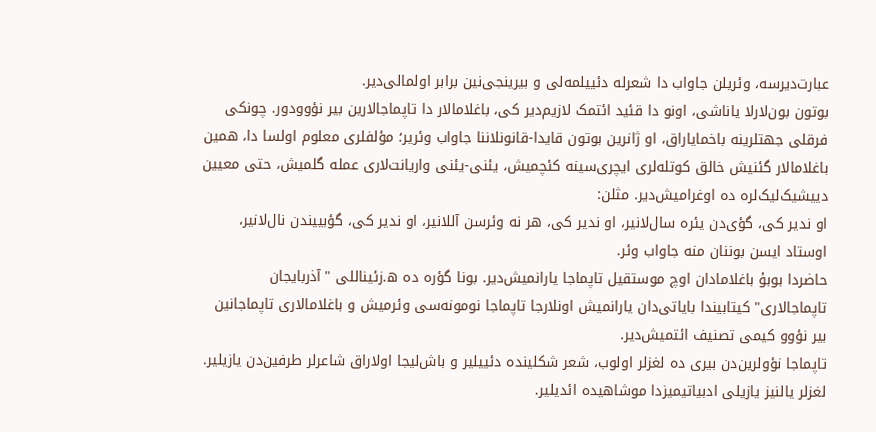عبارت‌دیرسه، وئریلن جاواب دا شعرله دئییلمه‌لی و بیرینجی‌نین برابر اولمالی‌دیر.
بوتون بون‌لارلا یاناشی، اونو دا قئید ائتمک لازیم‌دیر کی، باغلامالار دا تاپماجالارین بیر نؤوودور. چونکی فرقلی جهتلرینه باخمایاراق، او ژانرین بوتون قایدا-قانونلاننا جاواب وئریر؛ مؤلفلری معلوم اولسا دا، همین باغلامالار گئنیش خالق کوتله‌لری ایچری‌سینه کئچمیش، یئنی-یئنی واریانت‌لاری عمله گلمیش، حتی معيين دییشیک‌لیک‌لره ده اوغرامیش‌دیر. مثلن:
او ندیر کی، گؤی‌دن یئره سال‌لانیر، او ندیر کی، هر نه وئرسن آللانیر، او ندیر کی، گؤبییندن نال‌لانیر، اوستاد ایسن بوننان منه جاواب وئر.
حاضردا بوبۇ باغلامادان اوچ موستقیل تاپماجا یارانمیش‌دیر. بونا گؤره ده ه.زئیناللی "آذربایجان تاپماجالاری" کیتابیندا بایاتی‌دان یارانمیش اونلارجا تاپماجا نومونه‌سی وئرمیش و باغلامالاری تاپماجانین بیر نؤوو کیمی تصنیف ائتمیش‌دیر.
تاپماجا نؤولرین‌دن بیری ده لغزلر اولوب، شعر شکلینده دئییلیر و باش‌لیجا اولاراق شاعرلر طرفین‌دن یازیلیر. لغزلر یالنیز یازيلی ادبیاتیمیزدا موشاهیده ائدیلیر.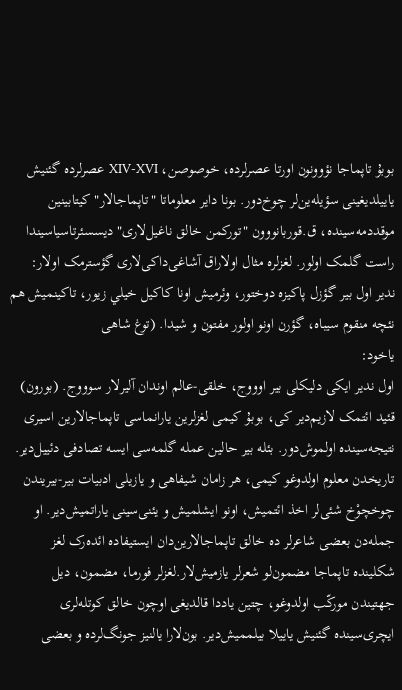بوبۇ تاپماجا نؤوونون اورتا عصرلرده، خوصوصن، XIV-XVI عصرلرده گئنیش یاییلدیغینی سؤیله‌ین‌لر چوخ‌دور. بونا دایر معلوماتا "تاپماجالار" کیتابینین موقددمه‌سینده، ق.قوربانووون "تورکمن خالق ناغیل‌لاری" دیسسئرتاسیاسیندا راست گلمک اولور. لغزلره مثال اولاراق آشاغی‌داکی‌لاری گؤسترمک اولار:
ندیر اول بیر گؤزل پاکیزه دوختور، وئرمیش اونا کاکیل خيلي زیور، تاکینمیش هم نئچه منقوم سیباه، گؤرن اونو اولور مفتون و شيدا. (توغ شاهی
یاخود:
اول ندیر ایکی دلیكلی بیر اوووج، خلقی-عالم اوندان آلیرلار سوووج. (بورون)
قئید ائتمک لازیم‌دیر کی، بوبۇ کیمی لغزلرین یارانماسی تاپماجالارین اسیری نتیجه‌سینده اولموش‌دور. بئله بیر حالین عمله گلمه‌سی ایسه تصادفی دئییل‌دیر. تاریخدن معلوم اولدوغو کیمی، هر زامان شیفاهی و یازيلی ادبیات بیر-بیریندن چوخچوْخ شئی‌لر اخذ ائتمیش، اونو ایشلمیش و یئنی‌سینی یاراتمیش‌دیر. او جمله‌دن بعضی شاعرلر ده خالق تاپماجالارین‌دان ایستیفاده ائده‌رک لغز شکلینده تاپماجا مضمون‌لو شعرلر یازمیش‌لار.لغزلر فورما، مضمون، دیل جهتیندن مورکّب اولدوغو، چتین یاددا قالدیغی اوچون خالق کوتله‌لری ایچری‌سینده گئنیش یاییلا بیلممیش‌دیر. بون‌لارا یالنیز جونگ‌لرده و بعضی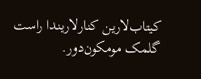کیتاب‌لارین کنارلاریندا راست گلمک مومکون‌دور.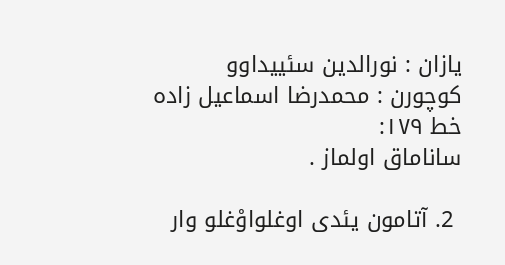يازان : نورالدین سئییداوو
كوچورن : محمدرضا اسماعيل زاده
خط ۱۷۹:
ساناماق اولماز .

 2. آتامون یئدی اوغلواوْغلو وار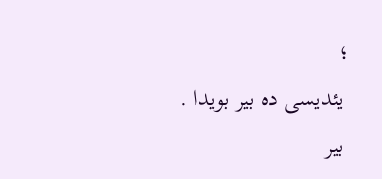؛
 یئدیسی ده بیر بویدا .
 بیر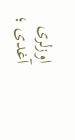اوزلری آغدی ؛